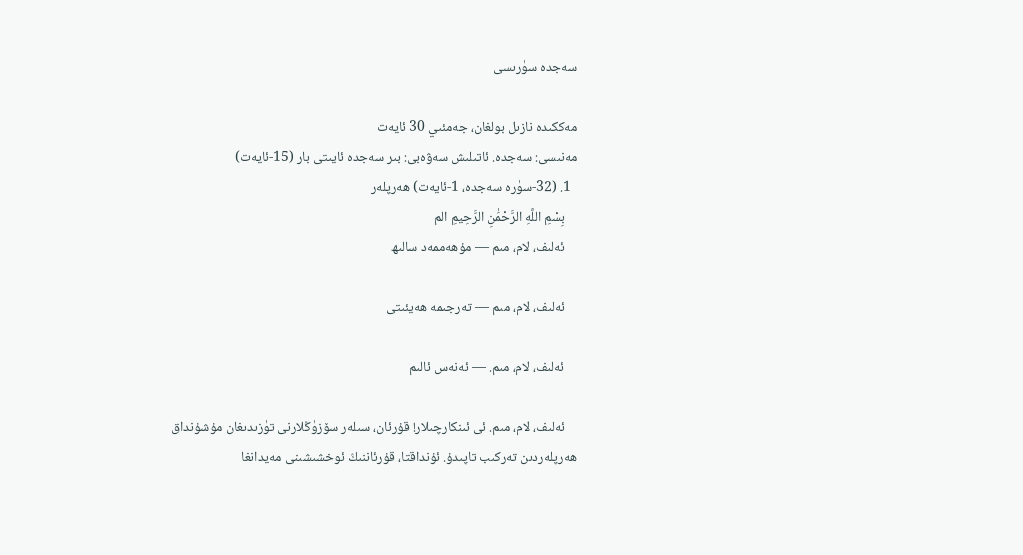سەجدە سۈرىسى

مەككىدە نازىل بولغان، جەمئىي 30 ئايەت
مەنىسى: سەجدە. ئاتىلىش سەۋەبى: بىر سەجدە ئايىتى بار (15-ئايەت)
  1. (32-سۈرە سەجدە، 1-ئايەت) ھەرپلەر
    بِسْمِ اللَّهِ الرَّحْمَٰنِ الرَّحِيمِ الم
    ئەلىف، لام، مىم — مۇھەممەد سالىھ

    ئەلىف، لام، مىم — تەرجىمە ھەيئىتى

    ئەلىف، لام، مىم. — ئەنەس ئالىم

    ئەلىف، لام، مىم. ئى ئىنكارچىلار! قۇرئان، سىلەر سۆزۈڭلارنى تۈزىدىغان مۇشۇنداق ھەرپلەردىن تەركىب تاپىدۇ. ئۇنداقتا، قۇرئاننىڭ ئوخشىشىنى مەيدانغا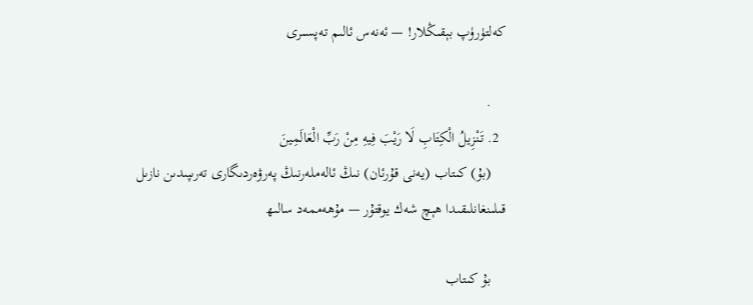كەلتۈرۈپ بېقىڭلار! — ئەنەس ئالىم تەپسىرى

    .
  2. تَنْزِيلُ الْكِتَابِ لَا رَيْبَ فِيهِ مِنْ رَبِّ الْعَالَمِينَ
    (بۇ) كىتاب (يەنى قۇرئان) نىڭ ئالەملەرنىڭ پەرۋەردىگارى تەرىپىدىن نازىل قىلىنغانلىقىدا ھېچ شەك يوقتۇر — مۇھەممەد سالىھ

    بۇ كىتاب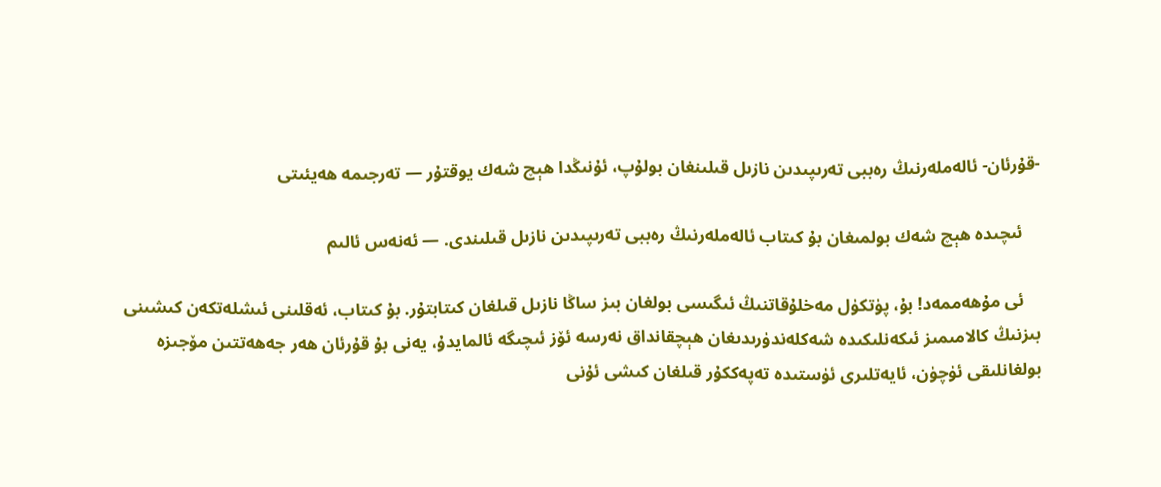-قۇرئان- ئالەملەرنىڭ رەببى تەرىپىدىن نازىل قىلىنغان بولۇپ، ئۇنىڭدا ھېچ شەك يوقتۇر — تەرجىمە ھەيئىتى

    ئىچىدە ھېچ شەك بولمىغان بۇ كىتاب ئالەملەرنىڭ رەببى تەرىپىدىن نازىل قىلىندى. — ئەنەس ئالىم

    ئى مۇھەممەد! بۇ، پۈتكۈل مەخلۇقاتنىڭ ئىگىسى بولغان بىز ساڭا نازىل قىلغان كىتابتۇر. بۇ كىتاب، ئەقلىنى ئىشلەتكەن كىشىنى بىزنىڭ كالامىمىز ئىكەنلىكىدە شەكلەندۈرىدىغان ھېچقانداق نەرسە ئۆز ئىچىگە ئالمايدۇ، يەنى بۇ قۇرئان ھەر جەھەتتىن مۆجىزە بولغانلىقى ئۈچۈن، ئايەتلىرى ئۈستىدە تەپەككۇر قىلغان كىشى ئۇنى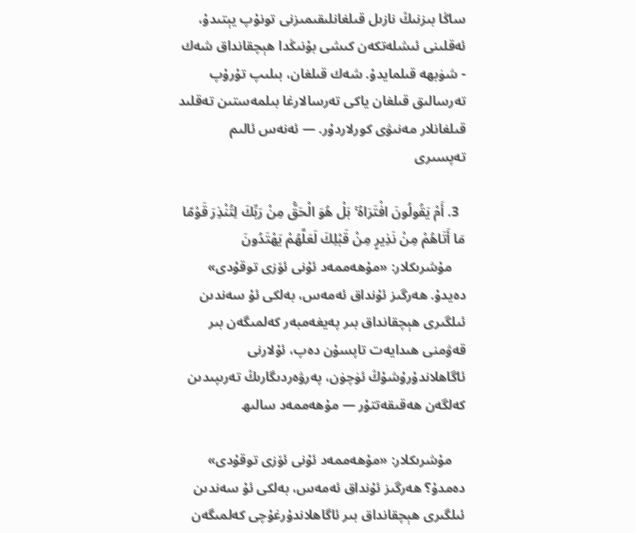ساڭا بىزنىڭ نازىل قىلغانلىقىمىزنى تونۇپ يېتىدۇ، ئەقلىنى ئىشلەتكەن كىشى بۇنىڭدا ھېچقانداق شەك - شۈبھە قىلمايدۇ. شەك قىلغان، بىلىپ تۇرۇپ تەرسالىق قىلغان ياكى تەرسالارغا بىلمەستىن تەقلىد قىلغانلار مەنىۋى كورلاردۇر. — ئەنەس ئالىم تەپسىرى

  3. أَمْ يَقُولُونَ افْتَرَاهُ ۚ بَلْ هُوَ الْحَقُّ مِنْ رَبِّكَ لِتُنْذِرَ قَوْمًا مَا أَتَاهُمْ مِنْ نَذِيرٍ مِنْ قَبْلِكَ لَعَلَّهُمْ يَهْتَدُونَ
    مۇشرىكلار: «مۇھەممەد ئۇنى ئۆزى توقۇدى» دەيدۇ. ھەرگىز ئۇنداق ئەمەس، بەلكى ئۇ سەندىن ئىلگىرى ھېچقانداق بىر پەيغەمبەر كەلمىگەن بىر قەۋمنى ھىدايەت تاپسۇن دەپ، ئۇلارنى ئاگاھلاندۇرۇشۇڭ ئۈچۈن، پەرۋەردىگارىڭ تەرىپىدىن كەلگەن ھەقىقەتتۇر — مۇھەممەد سالىھ

    مۇشرىكلار: «مۇھەممەد ئۇنى ئۆزى توقۇدى» دەمدۇ؟ ھەرگىز ئۇنداق ئەمەس، بەلكى ئۇ سەندىن ئىلگىرى ھېچقانداق بىر ئاگاھلاندۇرغۇچى كەلمىگەن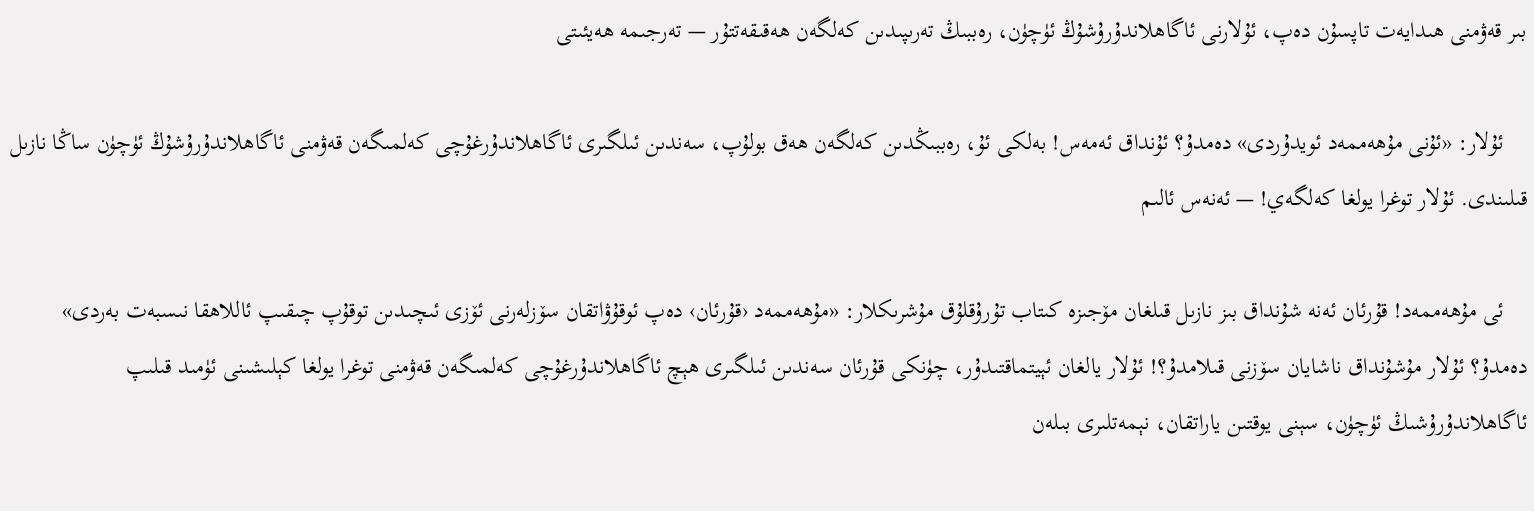بىر قەۋمنى ھىدايەت تاپسۇن دەپ، ئۇلارنى ئاگاھلاندۇرۇشۇڭ ئۈچۈن، رەببىڭ تەرىپىدىن كەلگەن ھەقىقەتتۇر — تەرجىمە ھەيئىتى

    ئۇلار: «ئۇنى مۇھەممەد ئويدۇردى» دەمدۇ؟ ئۇنداق ئەمەس! بەلكى ئۇ، رەببىڭدىن كەلگەن ھەق بولۇپ، سەندىن ئىلگىرى ئاگاھلاندۇرغۇچى كەلمىگەن قەۋمنى ئاگاھلاندۇرۇشۇڭ ئۈچۈن ساڭا نازىل قىلىندى. ئۇلار توغرا يولغا كەلگەي! — ئەنەس ئالىم

    ئى مۇھەممەد! قۇرئان ئەنە شۇنداق بىز نازىل قىلغان مۆجىزە كىتاب تۇرۇقلۇق مۇشرىكلار: «مۇھەممەد ‹قۇرئان› دەپ ئوقۇۋاتقان سۆزلەرنى ئۆزى ئىچىدىن توقۇپ چىقىپ ئاللاھقا نىسبەت بەردى» دەمدۇ؟ ئۇلار مۇشۇنداق ناشايان سۆزنى قىلامدۇ؟! ئۇلار يالغان ئېيتماقتىدۇر، چۈنكى قۇرئان سەندىن ئىلگىرى ھېچ ئاگاھلاندۇرغۇچى كەلمىگەن قەۋمنى توغرا يولغا كېلىشىنى ئۈمىد قىلىپ ئاگاھلاندۇرۇشىڭ ئۈچۈن، سېنى يوقتىن ياراتقان، نېمەتلىرى بىلەن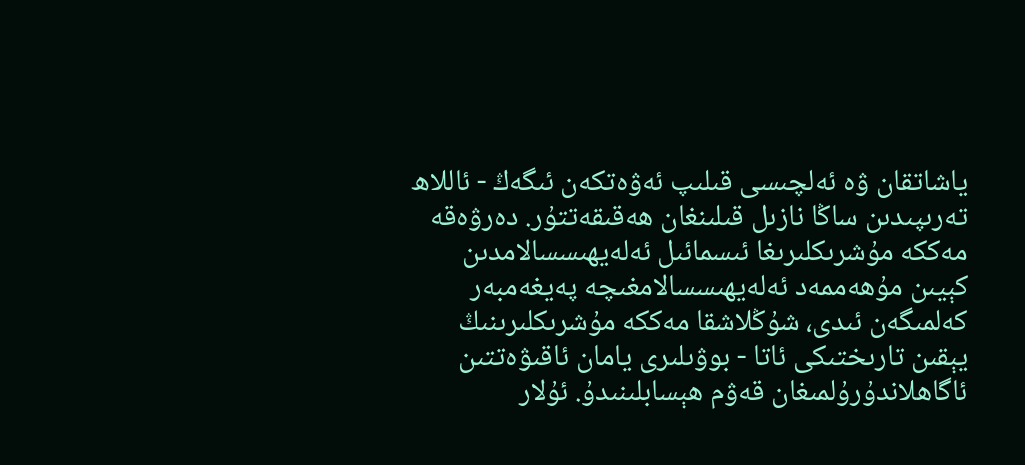ياشاتقان ۋە ئەلچىسى قىلىپ ئەۋەتكەن ئىگەڭ - ئاللاھ تەرىپىدىن ساڭا نازىل قىلىنغان ھەقىقەتتۇر. دەرۋەقە مەككە مۇشرىكلىرىغا ئىسمائىل ئەلەيھىسسالامدىن كېيىن مۇھەممەد ئەلەيھىسسالامغىچە پەيغەمبەر كەلمىگەن ئىدى، شۇڭلاشقا مەككە مۇشرىكلىرىنىڭ يېقىن تارىختىكى ئاتا - بوۋىلىرى يامان ئاقىۋەتتىن ئاگاھلاندۇرۇلمىغان قەۋم ھېسابلىنىدۇ. ئۇلار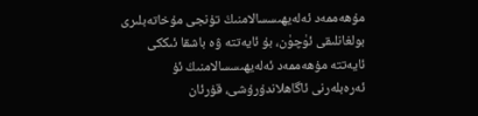مۇھەممەد ئەلەيھىسسالامنىڭ تۇنجى مۇخاتەبلىرى بولغانلىقى ئۈچۈن، بۇ ئايەتتە ۋە باشقا ئىككى ئايەتتە مۇھەممەد ئەلەيھىسسالامنىڭ ئۇ ئەرەبلەرنى ئاگاھلاندۇرۇشى، قۇرئان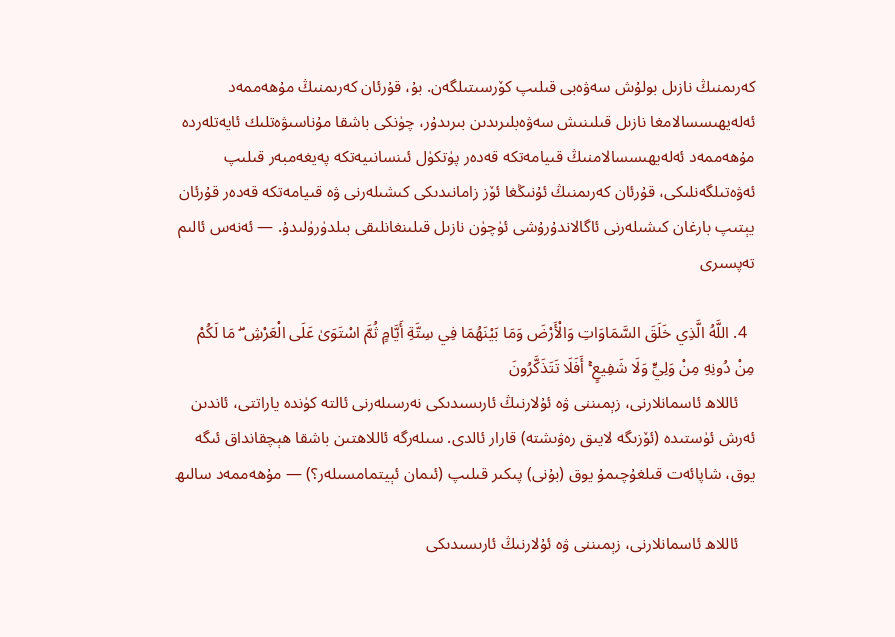كەرىمنىڭ نازىل بولۇش سەۋەبى قىلىپ كۆرسىتىلگەن. بۇ، قۇرئان كەرىمنىڭ مۇھەممەد ئەلەيھىسسالامغا نازىل قىلىنىش سەۋەبلىرىدىن بىرىدۇر، چۈنكى باشقا مۇناسىۋەتلىك ئايەتلەردە مۇھەممەد ئەلەيھىسسالامنىڭ قىيامەتكە قەدەر پۈتكۈل ئىنسانىيەتكە پەيغەمبەر قىلىپ ئەۋەتىلگەنلىكى، قۇرئان كەرىمنىڭ ئۇنىڭغا ئۆز زامانىدىكى كىشىلەرنى ۋە قىيامەتكە قەدەر قۇرئان يېتىپ بارغان كىشىلەرنى ئاگالاندۇرۇشى ئۈچۈن نازىل قىلىنغانلىقى بىلدۈرۈلىدۇ. — ئەنەس ئالىم تەپسىرى

  4. اللَّهُ الَّذِي خَلَقَ السَّمَاوَاتِ وَالْأَرْضَ وَمَا بَيْنَهُمَا فِي سِتَّةِ أَيَّامٍ ثُمَّ اسْتَوَىٰ عَلَى الْعَرْشِ ۖ مَا لَكُمْ مِنْ دُونِهِ مِنْ وَلِيٍّ وَلَا شَفِيعٍ ۚ أَفَلَا تَتَذَكَّرُونَ
    ئاللاھ ئاسمانلارنى، زېمىننى ۋە ئۇلارنىڭ ئارىسىدىكى نەرسىلەرنى ئالتە كۈندە ياراتتى، ئاندىن ئەرش ئۈستىدە (ئۆزىگە لايىق رەۋىشتە) قارار ئالدى. سىلەرگە ئاللاھتىن باشقا ھېچقانداق ئىگە يوق، شاپائەت قىلغۇچىمۇ يوق (بۇنى) پىكىر قىلىپ (ئىمان ئېيتمامسىلەر؟) — مۇھەممەد سالىھ

    ئاللاھ ئاسمانلارنى، زېمىننى ۋە ئۇلارنىڭ ئارىسىدىكى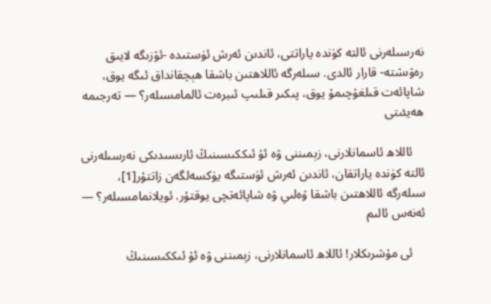نەرسىلەرنى ئالتە كۈندە ياراتتى، ئاندىن ئەرش ئۈستىدە -ئۆزىگە لايىق رەۋىشتە- قارار ئالدى. سىلەرگە ئاللاھتىن باشقا ھېچقانداق ئىگە يوق، شاپائەت قىلغۇچىمۇ يوق، پىكىر قىلىپ ئىبرەت ئالمامسىلەر؟ — تەرجىمە ھەيئىتى

    ئاللاھ ئاسمانلارنى، زېمىننى ۋە ئۇ ئىككىسىنىڭ ئارىسىدىكى نەرسىلەرنى ئالتە كۈندە ياراتقان، ئاندىن ئەرش ئۈستىگە يۈكسەلگەن زاتتۇر[1]، سىلەرگە ئاللاھتىن باشقا ۋەلىي ۋە شاپائەتچى يوقتۇر. ئويلانمامسىلەر؟ — ئەنەس ئالىم

    ئى مۇشرىكلار! ئاللاھ ئاسمانلارنى، زېمىننى ۋە ئۇ ئىككىسىنىڭ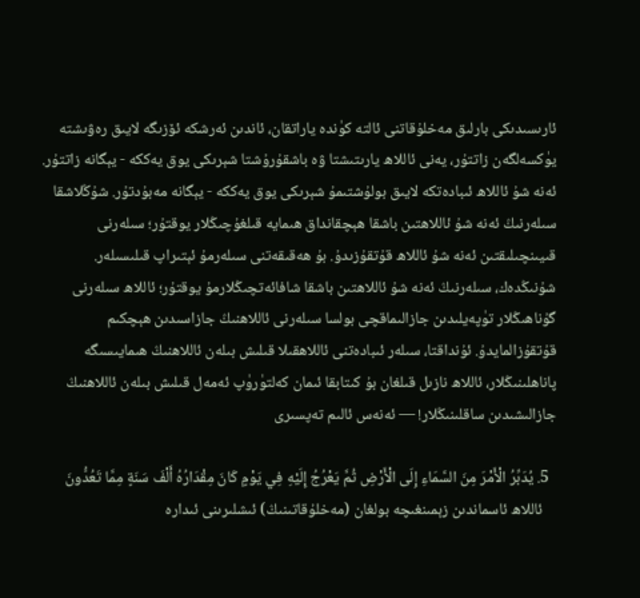ئارىسىدىكى بارلىق مەخلۇقاتنى ئالتە كۈندە ياراتقان، ئاندىن ئەرشكە ئۆزىگە لايىق رەۋىشتە يۈكسەلگەن زاتتۇر، يەنى ئاللاھ يارىتىشتا ۋە باشقۇرۇشتا شېرىكى يوق يەككە - يېگانە زاتتۇر. ئەنە شۇ ئاللاھ ئىبادەتكە لايىق بولۇشتىمۇ شېرىكى يوق يەككە - يېگانە مەبۇدتۇر. شۇڭلاشقا سىلەرنىڭ ئەنە شۇ ئاللاھتىن باشقا ھېچقانداق ھىمايە قىلغۇچىڭلار يوقتۇر؛ سىلەرنى قىيىنچىلىقتىن ئەنە شۇ ئاللاھ قۇتقۇزىدۇ. بۇ ھەقىقەتنى سىلەرمۇ ئېتىراپ قىلىسىلەر. شۇنىڭدەك، سىلەرنىڭ ئەنە شۇ ئاللاھتىن باشقا شافائەتچىڭلارمۇ يوقتۇر؛ ئاللاھ سىلەرنى گۇناھىڭلار تۈپەيلىدىن جازالىماقچى بولسا سىلەرنى ئاللاھنىڭ جازاسىدىن ھېچكىم قۇتقۇزالمايدۇ. ئۇنداقتا، سىلەر ئىبادەتنى ئاللاھقىلا قىلىش بىلەن ئاللاھنىڭ ھىمايىسىگە پاناھلىنىڭلار، ئاللاھ نازىل قىلغان بۇ كىتابقا ئىمان كەلتۈرۈپ ئەمەل قىلىش بىلەن ئاللاھنىڭ جازالىشىدىن ساقلىنىڭلار! — ئەنەس ئالىم تەپسىرى

  5. يُدَبِّرُ الْأَمْرَ مِنَ السَّمَاءِ إِلَى الْأَرْضِ ثُمَّ يَعْرُجُ إِلَيْهِ فِي يَوْمٍ كَانَ مِقْدَارُهُ أَلْفَ سَنَةٍ مِمَّا تَعُدُّونَ
    ئاللاھ ئاسماندىن زېمىنغىچە بولغان (مەخلۇقاتىنىڭ) ئىشلىرىنى ئىدارە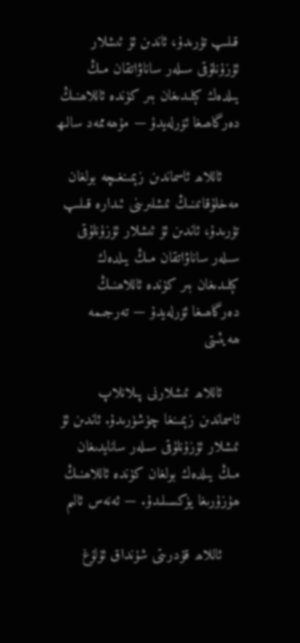قىلىپ تۇرىدۇ، ئاندىن ئۇ ئىشلار ئۇزۇنلۇقى سىلەر ساناۋاتقان مىڭ يىلدەك كېلىدىغان بىر كۈندە ئاللاھنىڭ دەرگاھىغا ئۆرلەيدۇ — مۇھەممەد سالىھ

    ئاللاھ ئاسماندىن زېمىنغىچە بولغان مەخلۇقاتىنىڭ ئىشلىرىنى ئىدارە قىلىپ تۇرىدۇ، ئاندىن ئۇ ئىشلار ئۇزۇنلۇقى سىلەر ساناۋاتقان مىڭ يىلدەك كېلىدىغان بىر كۈندە ئاللاھنىڭ دەرگاھىغا ئۆرلەيدۇ — تەرجىمە ھەيئىتى

    ئاللاھ ئىشلارنى پىلانلاپ ئاسماندىن زېمىنغا چۈشۈرىدۇ. ئاندىن ئۇ ئىشلار ئۇزۇنلۇقى سىلەر سانايدىغان مىڭ يىلدەك بولغان كۈندە ئاللاھنىڭ ھۇزۇرىغا يۈكسىلىدۇ. — ئەنەس ئالىم

    ئاللاھ قۇدرىتى شۇنداق ئۇلۇغ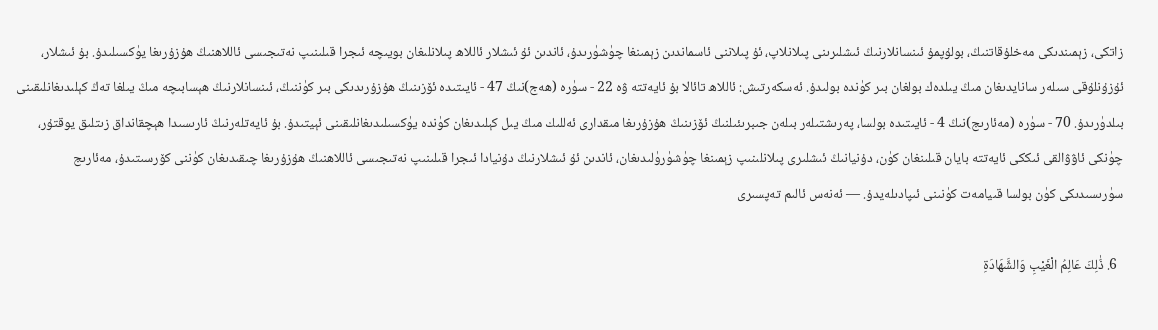زاتكى، زېمىندىكى مەخلۇقاتنىڭ، بولۇپمۇ ئىنسانلارنىڭ ئىشلىرىنى پىلانلاپ، ئۇ پىلاننى ئاسماندىن زېمىنغا چۈشۈرىدۇ، ئاندىن ئۇ ئىشلار ئاللاھ پىلانلىغان بويىچە ئىجرا قىلىنىپ نەتىجىسى ئاللاھنىڭ ھۇزۇرىغا يۈكسىلىدۇ. بۇ ئىشلار، ئۇزۇنلۇقى سىلەر سانايدىغان مىڭ يىلدەك بولغان بىر كۈندە بولىدۇ. ئەسكەرتىش: ئاللاھ تائالا بۇ ئايەتتە ۋە 22 - سۈرە (ھەج)نىڭ 47 - ئايىتىدە ئۆزىنىڭ ھۇزۇرىدىكى بىر كۈننىڭ، ئىنسانلارنىڭ ھېسابىچە مىڭ يىلغا تەڭ كېلىدىغانلىقىنى بىلدۈرىدۇ. 70 - سۈرە (مەئارىج)نىڭ 4 - ئايىتىدە بولسا، پەرىشتىلەر بىلەن جىبرىئىلنىڭ ئۆزىنىڭ ھۇزۇرىغا مىقدارى ئەللىك مىڭ يىل كېلىدىغان كۈندە يۈكسىلىدىغانلىقىنى ئېيتىدۇ. بۇ ئايەتلەرنىڭ ئارىسىدا ھېچقانداق زىتلىق يوقتۇر، چۈنكى ئاۋۋالقى ئىككى ئايەتتە بايان قىلىنغان كۈن، دۇنيانىڭ ئىشلىرى پىلانلىنىپ زېمىنغا چۈشۈرۈلىدىغان، ئاندىن ئۇ ئىشلارنىڭ دۇنيادا ئىجرا قىلىنىپ نەتىجىسى ئاللاھنىڭ ھۇزۇرىغا چىقىدىغان كۈننى كۆرسىتىدۇ، مەئارىج سۈرىسىدىكى كۈن بولسا قىيامەت كۈنىنى ئىپادىلەيدۇ. — ئەنەس ئالىم تەپسىرى

  6. ذَٰلِكَ عَالِمُ الْغَيْبِ وَالشَّهَادَةِ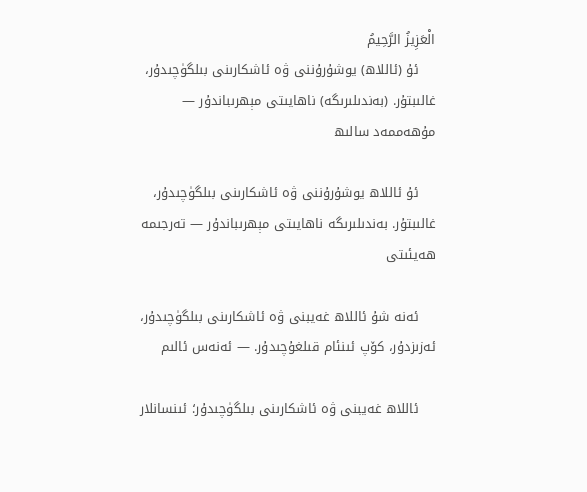الْعَزِيزُ الرَّحِيمُ
    ئۇ (ئاللاھ) يوشۇرۇننى ۋە ئاشكارىنى بىلگۈچىدۇر، غالىبتۇر. (بەندىلىرىگە) ناھايىتى مېھرىباندۇر — مۇھەممەد سالىھ

    ئۇ ئاللاھ يوشۇرۇننى ۋە ئاشكارىنى بىلگۈچىدۇر، غالىبتۇر. بەندىلىرىگە ناھايىتى مېھرىباندۇر — تەرجىمە ھەيئىتى

    ئەنە شۇ ئاللاھ غەيبنى ۋە ئاشكارىنى بىلگۈچىدۇر، ئەزىزدۇر، كۆپ ئىنئام قىلغۇچىدۇر. — ئەنەس ئالىم

    ئاللاھ غەيبنى ۋە ئاشكارىنى بىلگۈچىدۇر؛ ئىنسانلار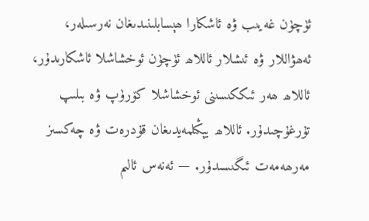ئۈچۈن غەيىب ۋە ئاشكارا ھېسابلىنىدىغان نەرسىلەر، ئەھۋاللار ۋە ئىشلار ئاللاھ ئۈچۈن ئوخشاشلا ئاشكارىدۇر، ئاللاھ ھەر ئىككىسىنى ئوخشاشلا كۆرۈپ ۋە بىلىپ تۇرغۇچىدۇر. ئاللاھ يېڭىلمەيدىغان قۇدرەت ۋە چەكسىز مەرھەمەت ئىگىسىدۇر. — ئەنەس ئالىم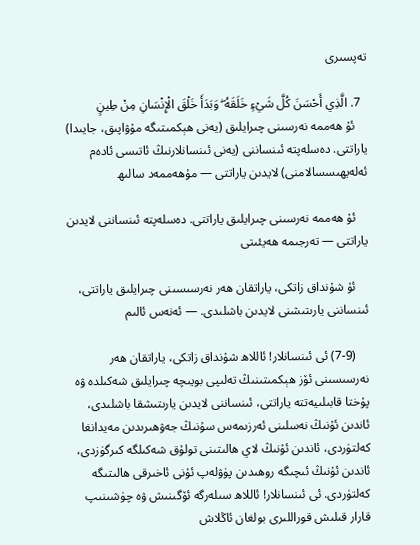تەپسىرى

  7. الَّذِي أَحْسَنَ كُلَّ شَيْءٍ خَلَقَهُ ۖ وَبَدَأَ خَلْقَ الْإِنْسَانِ مِنْ طِينٍ
    ئۇ ھەممە نەرسىنى چىرايلىق (يەنى ھېكمىتىگە مۇۋاپىق، جايىدا) ياراتتى. دەسلەپتە ئىنساننى (يەنى ئىنسانلارنىڭ ئاتىسى ئادەم ئەلەيھىسسالامنى) لايدىن ياراتتى — مۇھەممەد سالىھ

    ئۇ ھەممە نەرسىنى چىرايلىق ياراتتى. دەسلەپتە ئىنساننى لايدىن ياراتتى — تەرجىمە ھەيئىتى

    ئۇ شۇنداق زاتكى، ياراتقان ھەر نەرسىسىنى چىرايلىق ياراتتى، ئىنساننى يارىتىشنى لايدىن باشلىدى. — ئەنەس ئالىم

    (7-9) ئى ئىنسانلار! ئاللاھ شۇنداق زاتكى، ياراتقان ھەر نەرسىسىنى ئۆز ھېكمىتىنىڭ تەلىپى بويىچە چىرايلىق شەكىلدە ۋە پۇختا قابىلىيەتتە ياراتتى، ئىنساننى لايدىن يارىتىشقا باشلىدى، ئاندىن ئۇنىڭ نەسلىنى ئەرزىمەس سۇنىڭ جەۋھىرىدىن مەيدانغا كەلتۈردى، ئاندىن ئۇنىڭ لاي ھالىتىنى تولۇق شەكىلگە كىرگۈزدى، ئاندىن ئۇنىڭ ئىچىگە روھىدىن پۈۋلەپ ئۇنى ئاخىرقى ھالىتىگە كەلتۈردى. ئى ئىنسانلار! ئاللاھ سىلەرگە ئۆگىنىش ۋە چۈشىنىپ قارار قىلىش قوراللىرى بولغان ئاڭلاش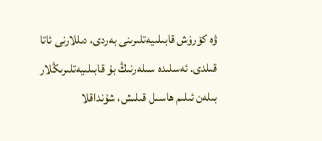ۋە كۆرۈش قابىلىيەتلىرىنى بەردى، دىللارنى ئاتا قىلدى. ئەسلىدە سىلەرنىڭ بۇ قابىلىيەتلىرىڭلار بىلەن ئىلىم ھاسىل قىلىش، شۇنداقلا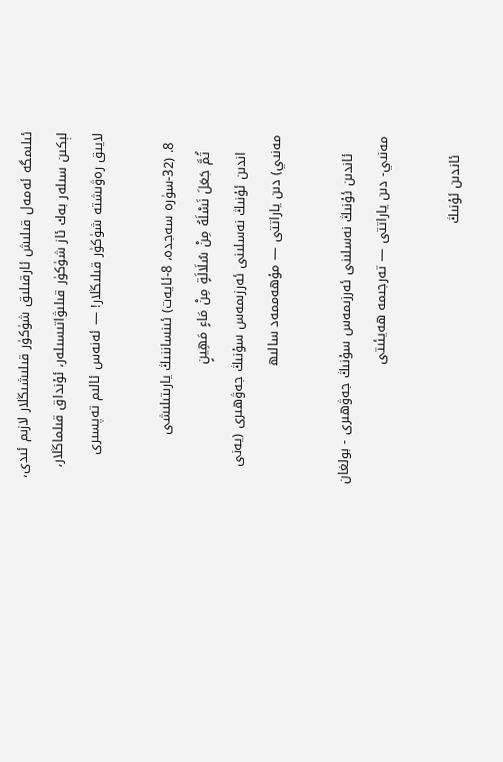ئىلىمگە ئەمەل قىلىش ئارقىلىق شۈكۈر قىلىشىڭلار لازىم ئىدى، لېكىن سىلەر بەك ئاز شۈكۈر قىلىۋاتىسىلەر، ئۇنداق قىلماڭلار، لايىق رەۋىشتە شۈكۈر قىلىڭلار! — ئەنەس ئالىم تەپسىرى

  8. (32-سۈرە سەجدە، 8-ئايەت) ئىنساننىڭ يارىتىلىشى
    ثُمَّ جَعَلَ نَسْلَهُ مِنْ سُلَالَةٍ مِنْ مَاءٍ مَهِينٍ
    اندىن ئۇنىڭ نەسلىنى ئەرزىمەس سۇنىڭ جەۋھىرى (يەنى مەنىي) دىن ياراتتى — مۇھەممەد سالىھ

    ئاندىن ئۇنىڭ نەسلىنى ئەرزىمەس سۇنىڭ جەۋھىرى - بولغان مەنىي- دىن ياراتتى — تەرجىمە ھەيئىتى

    ئاندىن ئۇنىڭ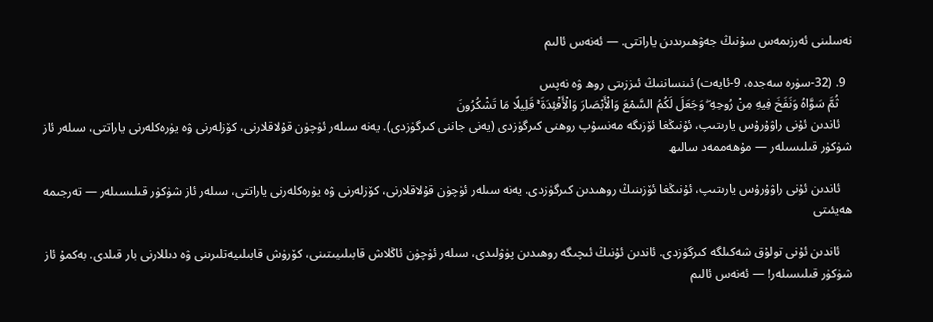نەسلىنى ئەرزىمەس سۇنىڭ جەۋھىرىدىن ياراتتى. — ئەنەس ئالىم

  9. (32-سۈرە سەجدە، 9-ئايەت) ئىنساننىڭ ئىززىتى روھ ۋە نەپس
    ثُمَّ سَوَّاهُ وَنَفَخَ فِيهِ مِنْ رُوحِهِ ۖ وَجَعَلَ لَكُمُ السَّمْعَ وَالْأَبْصَارَ وَالْأَفْئِدَةَ ۚ قَلِيلًا مَا تَشْكُرُونَ
    ئاندىن ئۇنى راۋۇرۇس يارىتىپ، ئۇنىڭغا ئۆزىگە مەنسۇپ روھنى كىرگۈزدى (يەنى جاننى كىرگۈزدى). يەنە سىلەر ئۈچۈن قۇلاقلارنى، كۆزلەرنى ۋە يۈرەكلەرنى ياراتتى، سىلەر ئاز شۈكۈر قىلىسىلەر — مۇھەممەد سالىھ

    ئاندىن ئۇنى راۋۇرۇس يارىتىپ، ئۇنىڭغا ئۆزىنىڭ روھىدىن كىرگۈزدى. يەنە سىلەر ئۈچۈن قۇلاقلارنى، كۆزلەرنى ۋە يۈرەكلەرنى ياراتتى، سىلەر ئاز شۈكۈر قىلىسىلەر — تەرجىمە ھەيئىتى

    ئاندىن ئۇنى تولۇق شەكىلگە كىرگۈزدى. ئاندىن ئۇنىڭ ئىچىگە روھىدىن پۈۋلىدى، سىلەر ئۈچۈن ئاڭلاش قابىلىيىتىنى، كۆرۈش قابىلىيەتلىرىنى ۋە دىللارنى بار قىلدى. بەكمۇ ئاز شۈكۈر قىلىسىلەر! — ئەنەس ئالىم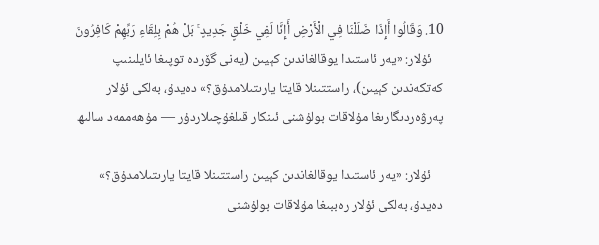10. وَقَالُوا أَإِذَا ضَلَلْنَا فِي الْأَرْضِ أَإِنَّا لَفِي خَلْقٍ جَدِيدٍ ۚ بَلْ هُمْ بِلِقَاءِ رَبِّهِمْ كَافِرُونَ
    ئۇلار: «يەر ئاستىدا يوقالغاندىن كېيىن (يەنى گۆردە توپىغا ئايلىنىپ كەتكەندىن كېيىن)، راستتىنلا قايتا يارىتىلامدۇق؟» دەيدۇ، بەلكى ئۇلار پەرۋەردىگارىغا مۇلاقات بولۇشنى ئىنكار قىلغۇچىلاردۇر — مۇھەممەد سالىھ

    ئۇلار: «يەر ئاستىدا يوقالغاندىن كېيىن راستتىنلا قايتا يارىتىلامدۇق؟» دەيدۇ، بەلكى ئۇلار رەببىغا مۇلاقات بولۇشنى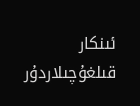ئىنكار قىلغۇچىلاردۇر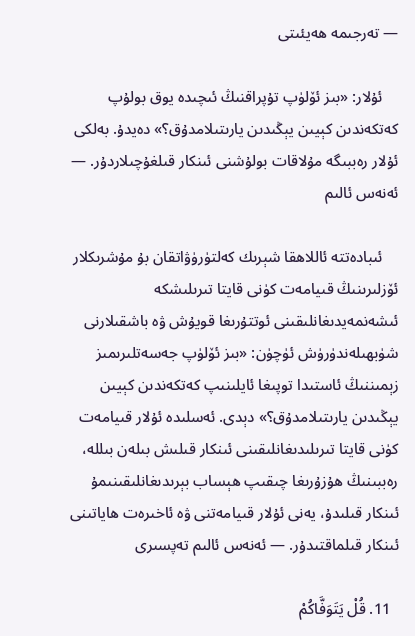— تەرجىمە ھەيئىتى

    ئۇلار: «بىز ئۆلۈپ تۇپراقنىڭ ئىچىدە يوق بولۇپ كەتكەندىن كېيىن يېڭىدىن يارىتىلامدۇق؟» دەيدۇ. بەلكى ئۇلار رەببىگە مۇلاقات بولۇشنى ئىنكار قىلغۇچىلاردۇر. — ئەنەس ئالىم

    ئىبادەتتە ئاللاھقا شېرىك كەلتۈرۈۋاتقان بۇ مۇشرىكلار ئۆزلىرىنىڭ قىيامەت كۈنى قايتا تىرىلىشكە ئىشەنمەيدىغانلىقىنى ئوتتۇرىغا قويۇش ۋە باشقىلارنى شۈبھىلەندۈرۈش ئۈچۈن: «بىز ئۆلۈپ جەسەتلىرىمىز زېمىننىڭ ئاستىدا توپىغا ئايلىنىپ كەتكەندىن كېيىن يېڭىدىن يارىتىلامدۇق؟» دېدى. ئەسلىدە ئۇلار قىيامەت كۈنى قايتا تىرىلىدىغانلىقىنى ئىنكار قىلىش بىلەن بىللە، رەببىنىڭ ھۇزۇرىغا چىقىپ ھېساب بېرىدىغانلىقىنىمۇ ئىنكار قىلىدۇ، يەنى ئۇلار قىيامەتنى ۋە ئاخىرەت ھاياتىنى ئىنكار قىلماقتىدۇر. — ئەنەس ئالىم تەپسىرى

  11. قُلْ يَتَوَفَّاكُمْ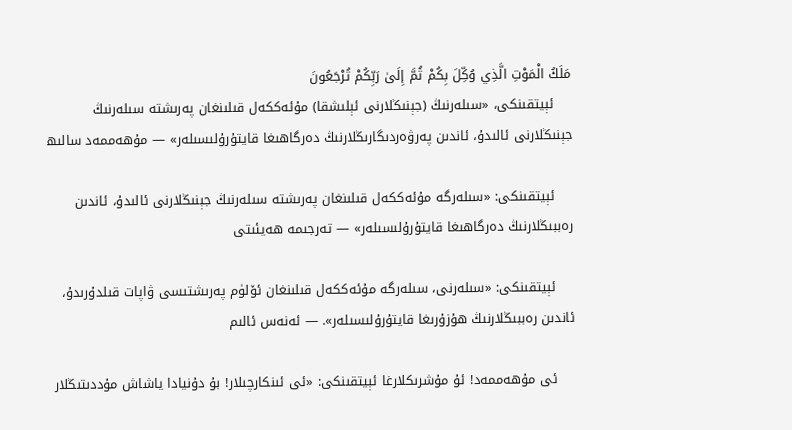مَلَكُ الْمَوْتِ الَّذِي وُكِّلَ بِكُمْ ثُمَّ إِلَىٰ رَبِّكُمْ تُرْجَعُونَ
    ئېيتقىنكى، «سىلەرنىڭ (جېنىڭلارنى ئېلىشقا) مۇئەككەل قىلىنغان پەرىشتە سىلەرنىڭ جېنىڭلارنى ئالىدۇ، ئاندىن پەرۋەردىگارىڭلارنىڭ دەرگاھىغا قايتۇرۇلىسىلەر» — مۇھەممەد سالىھ

    ئېيتقىنكى: «سىلەرگە مۇئەككەل قىلىنغان پەرىشتە سىلەرنىڭ جېنىڭلارنى ئالىدۇ، ئاندىن رەببىڭلارنىڭ دەرگاھىغا قايتۇرۇلىسىلەر» — تەرجىمە ھەيئىتى

    ئېيتقىنكى: «سىلەرنى، سىلەرگە مۇئەككەل قىلىنغان ئۆلۈم پەرىشتىسى ۋاپات قىلدۇرىدۇ، ئاندىن رەببىڭلارنىڭ ھۇزۇرىغا قايتۇرۇلىسىلەر». — ئەنەس ئالىم

    ئى مۇھەممەد! ئۇ مۇشرىكلارغا ئېيتقىنكى: «ئى ئىنكارچىلار! بۇ دۇنيادا ياشاش مۇددىتىڭلار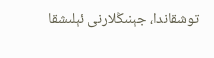توشقاندا، جېنىڭلارنى ئېلىشقا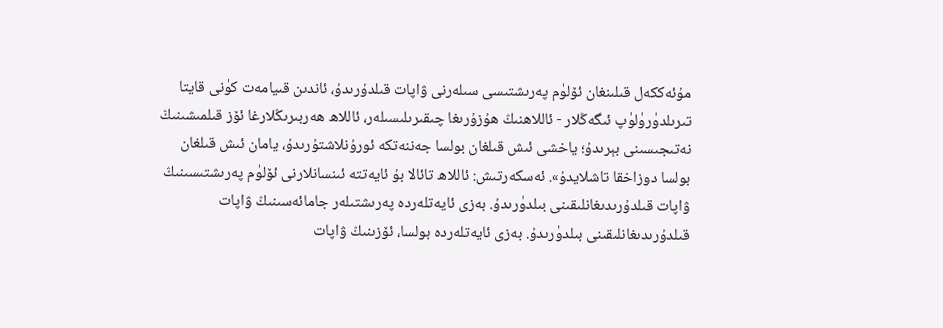مۇئەككەل قىلىنغان ئۆلۈم پەرىشتىسى سىلەرنى ۋاپات قىلدۇرىدۇ، ئاندىن قىيامەت كۈنى قايتا تىرىلدۈرۈلۈپ ئىگەڭلار - ئاللاھنىڭ ھۇزۇرىغا چىقىرىلىسىلەر، ئاللاھ ھەربىرىڭلارغا ئۆز قىلمىشىنىڭ نەتىجىسىنى بېرىدۇ؛ ياخشى ئىش قىلغان بولسا جەننەتكە ئورۇنلاشتۇرىدۇ، يامان ئىش قىلغان بولسا دوزاخقا تاشلايدۇ». ئەسكەرتىش: ئاللاھ تائالا بۇ ئايەتتە ئىنسانلارنى ئۆلۈم پەرىشتىسىنىڭ ۋاپات قىلدۇرىدىغانلىقىنى بىلدۈرىدۇ. بەزى ئايەتلەردە پەرىشتىلەر جامائەسىنىڭ ۋاپات قىلدۇرىدىغانلىقىنى بىلدۈرىدۇ. بەزى ئايەتلەردە بولسا، ئۆزىنىڭ ۋاپات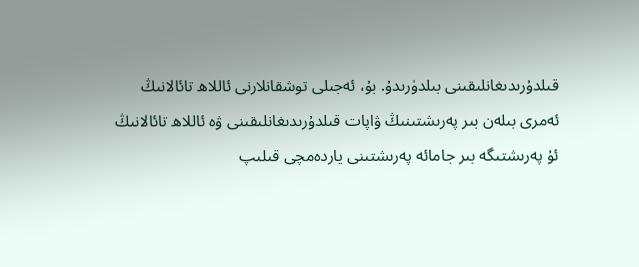قىلدۇرىدىغانلىقىنى بىلدۈرىدۇ. بۇ، ئەجىلى توشقانلارنى ئاللاھ تائالانىڭ ئەمرى بىلەن بىر پەرىشتىنىڭ ۋاپات قىلدۇرىدىغانلىقىنى ۋە ئاللاھ تائالانىڭ ئۇ پەرىشتىگە بىر جامائە پەرىشتىنى ياردەمچى قىلىپ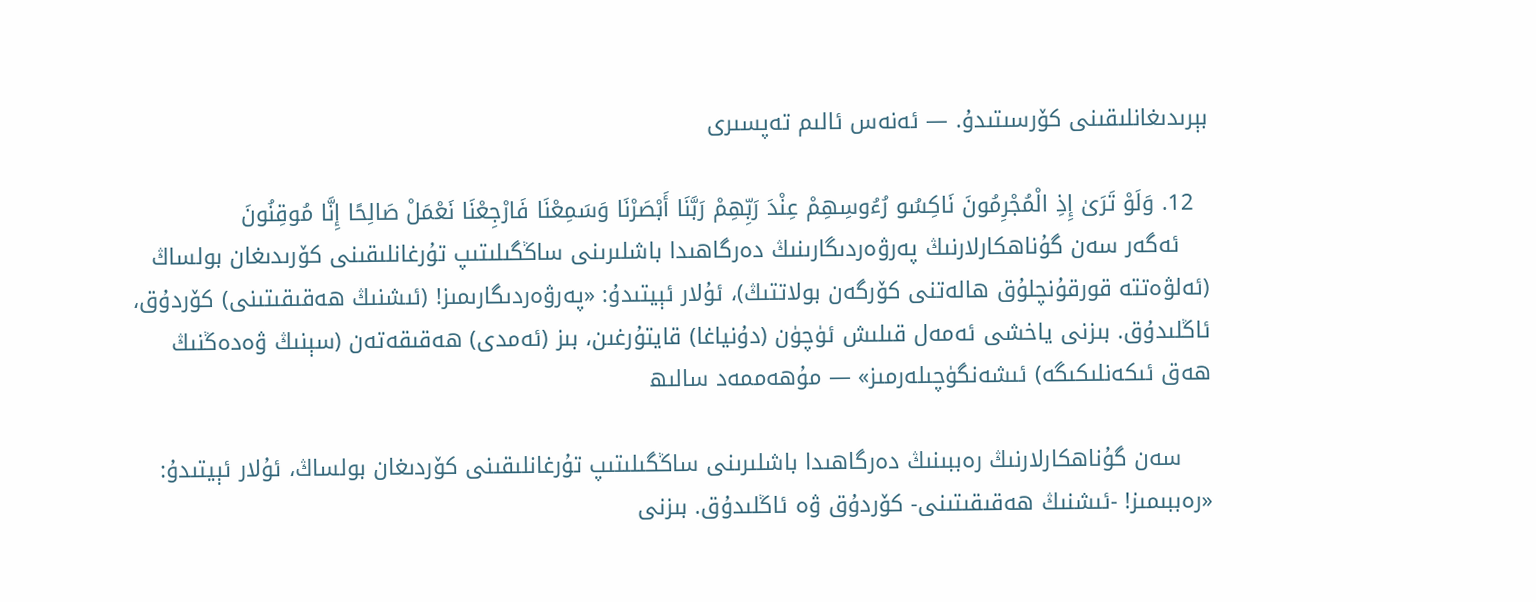بېرىدىغانلىقىنى كۆرسىتىدۇ. — ئەنەس ئالىم تەپسىرى

  12. وَلَوْ تَرَىٰ إِذِ الْمُجْرِمُونَ نَاكِسُو رُءُوسِهِمْ عِنْدَ رَبِّهِمْ رَبَّنَا أَبْصَرْنَا وَسَمِعْنَا فَارْجِعْنَا نَعْمَلْ صَالِحًا إِنَّا مُوقِنُونَ
    ئەگەر سەن گۇناھكارلارنىڭ پەرۋەردىگارىنىڭ دەرگاھىدا باشلىرىنى ساڭگىلىتىپ تۇرغانلىقىنى كۆرىدىغان بولساڭ (ئەلۋەتتە قورقۇنچلۇق ھالەتنى كۆرگەن بولاتتىڭ)، ئۇلار ئېيتىدۇ: «پەرۋەردىگارىمىز! (ئىشنىڭ ھەقىقىتىنى) كۆردۇق، ئاڭلىدۇق. بىزنى ياخشى ئەمەل قىلىش ئۈچۈن (دۇنياغا) قايتۇرغىن، بىز (ئەمدى) ھەقىقەتەن (سېنىڭ ۋەدەڭنىڭ ھەق ئىكەنلىكىگە) ئىشەنگۈچىلەرمىز» — مۇھەممەد سالىھ

    سەن گۇناھكارلارنىڭ رەببىنىڭ دەرگاھىدا باشلىرىنى ساڭگىلىتىپ تۇرغانلىقىنى كۆردىغان بولساڭ، ئۇلار ئېيتىدۇ: «رەببىمىز! -ئىشنىڭ ھەقىقىتىنى- كۆردۇق ۋە ئاڭلىدۇق. بىزنى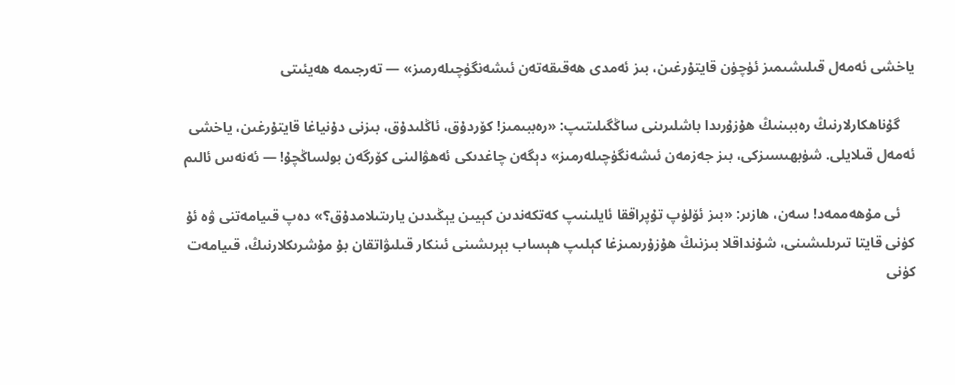ياخشى ئەمەل قىلىشىمىز ئۈچۈن قايتۇرغىن، بىز ئەمدى ھەقىقەتەن ئىشەنگۈچىلەرمىز» — تەرجىمە ھەيئىتى

    گۇناھكارلارنىڭ رەببىنىڭ ھۇزۇرىدا باشلىرىنى ساڭگىلىتىپ: «رەببىمىز! كۆردۇق، ئاڭلىدۇق، بىزنى دۇنياغا قايتۇرغىن، ياخشى ئەمەل قىلايلى. شۈبھىسىزكى، بىز جەزمەن ئىشەنگۈچىلەرمىز» دېگەن چاغدىكى ئەھۋالىنى كۆرگەن بولساڭچۇ! — ئەنەس ئالىم

    ئى مۇھەممەد! سەن، ھازىر: «بىز ئۆلۈپ تۇپراققا ئايلىنىپ كەتكەندىن كېيىن يېڭىدىن يارىتىلامدۇق؟» دەپ قىيامەتنى ۋە ئۇ كۈنى قايتا تىرىلىشىنى، شۇنداقلا بىزنىڭ ھۇزۇرىمىزغا كېلىپ ھېساب بېرىشىنى ئىنكار قىلىۋاتقان بۇ مۇشرىكلارنىڭ، قىيامەت كۈنى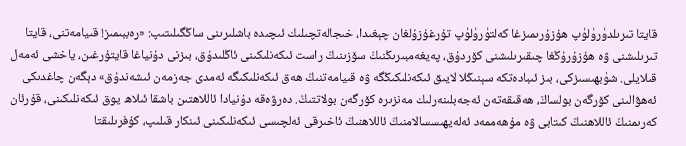قايتا تىرىلدۈرۈلۈپ ھۇزۇرىمىزغا كەلتۈرۈلۈپ تۇرغۇزۇلغان چېغىدا، خىجالەتچىلىك ئىچىدە باشلىرىنى ساڭگىلىتىپ: «رەببىمىز! قىيامەتنى، قايتا تىرىلىشنى ۋە ھۇزۇرۇڭغا چىقىرىلىشنى كۆردۇق، پەيغەمبىرىڭنىڭ سۆزىنىڭ راست ئىكەنلىكىنى ئاڭلىدۇق، بىزنى دۇنياغا قايتۇرغىن، ياخشى ئەمەل قىلايلى. شۈبھىسىزكى، بىز ئىبادەتكە سېنىڭلا لايىق ئىكەنلىكىڭگە ۋە قىيامەتنىڭ ھەق ئىكەنلىكىگە ئەمدى جەزمەن ئىشەندۇق» دېگەن چاغدىكى ئەھۋالىنى كۆرگەن بولساڭ، ھەقىقەتەن ئەجەبلىنەرلىك مەنزىرە كۆرگەن بولاتتىڭ. دەرۋەقە دۇنيادا ئاللاھتىن باشقا ئىلاھ يوق ئىكەنلىكىنى، قۇرئان كەرىمنىڭ ئاللاھنىڭ كىتابى ۋە مۇھەممەد ئەلەيھىسسالامنىڭ ئاللاھنىڭ ئاخىرقى ئەلچىسى ئىكەنلىكىنى ئىنكار قىلىپ، كۇفرىلىقتا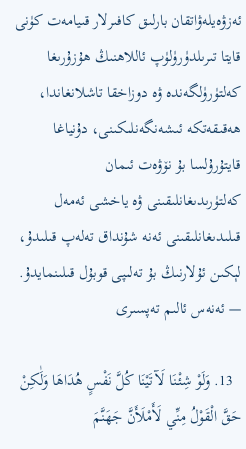ئەزۋەيلەۋاتقان بارلىق كافىرلار قىيامەت كۈنى قايتا تىرىلدۈرۈلۈپ ئاللاھنىڭ ھۇزۇرىغا كەلتۈرۈلگەندە ۋە دوزاخقا تاشلانغاندا، ھەقىقەتكە ئىشەنگەنلىكىنى، دۇنياغا قايتۇرۇلسا بۇ نۆۋەت ئىمان كەلتۈرىدىغانلىقىنى ۋە ياخشى ئەمەل قىلىدىغانلىقىنى ئەنە شۇنداق تەلەپ قىلىدۇ، لېكىن ئۇلارنىڭ بۇ تەلىپى قوبۇل قىلىنمايدۇ. — ئەنەس ئالىم تەپسىرى

  13. وَلَوْ شِئْنَا لَآتَيْنَا كُلَّ نَفْسٍ هُدَاهَا وَلَٰكِنْ حَقَّ الْقَوْلُ مِنِّي لَأَمْلَأَنَّ جَهَنَّمَ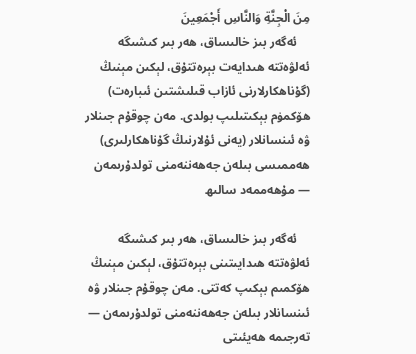مِنَ الْجِنَّةِ وَالنَّاسِ أَجْمَعِينَ
    ئەگەر بىز خالىساق، ھەر بىر كىشىگە ئەلۋەتتە ھىدايەت بېرەتتۇق، لېكىن مېنىڭ (گۇناھكارلارنى ئازاب قىلىشتىن ئىبارەت) ھۆكمۈم بېكىتىلىپ بولدى. مەن چوقۇم جىنلار ۋە ئىنسانلار (يەنى ئۇلارنىڭ گۇناھكارلىرى) ھەممىسى بىلەن جەھەننەمنى تولدۇرىمەن — مۇھەممەد سالىھ

    ئەگەر بىز خالىساق، ھەر بىر كىشىگە ئەلۋەتتە ھىدايىتىنى بېرەتتۇق، لېكىن مېنىڭ ھۆكمىم بېكىپ كەتتى. مەن چوقۇم جىنلار ۋە ئىنسانلار بىلەن جەھەننەمنى تولدۇرىمەن — تەرجىمە ھەيئىتى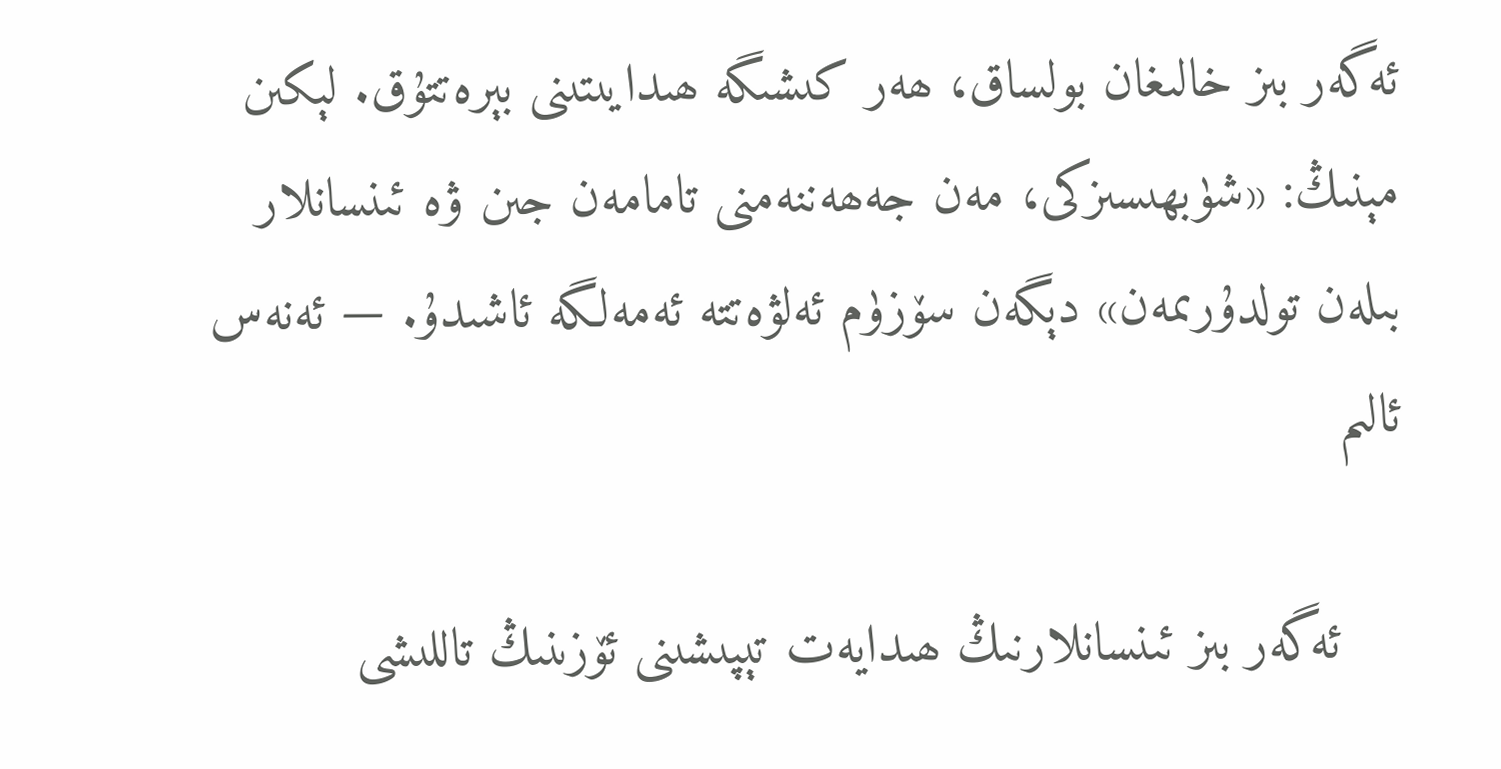ئەگەر بىز خالىغان بولساق، ھەر كىشىگە ھىدايىتىنى بېرەتتۇق. لېكىن مېنىڭ: «شۈبھىسىزكى، مەن جەھەننەمنى تامامەن جىن ۋە ئىنسانلار بىلەن تولدۇرىمەن» دېگەن سۆزۈم ئەلۋەتتە ئەمەلگە ئاشىدۇ. — ئەنەس ئالىم

    ئەگەر بىز ئىنسانلارنىڭ ھىدايەت تېپىشىنى ئۆزىنىڭ تاللىشى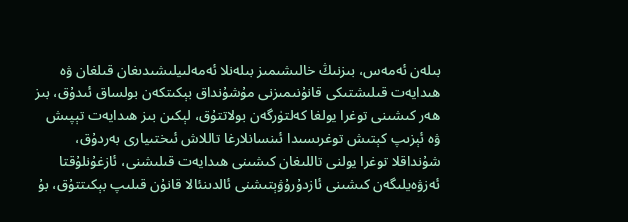بىلەن ئەمەس، بىزنىڭ خالىشىمىز بىلەنلا ئەمەلىيلىشىدىغان قىلغان ۋە ھىدايەت قىلىشتىكى قانۇنىمىزنى مۇشۇنداق بېكىتكەن بولساق ئىدۇق، بىز ھەر كىشىنى توغرا يولغا كەلتۈرگەن بولاتتۇق، لېكىن بىز ھىدايەت تېپىش ۋە ئېزىپ كېتىش توغرىسىدا ئىنسانلارغا تاللاش ئىختىيارى بەردۇق، شۇنداقلا توغرا يولنى تاللىغان كىشىنى ھىدايەت قىلىشنى، ئازغۇنلۇقتا ئەزۋەيلىگەن كىشىنى ئازدۇرۇۋېتىشنى ئالدىنئالا قانۇن قىلىپ بېكىتتۇق، بۇ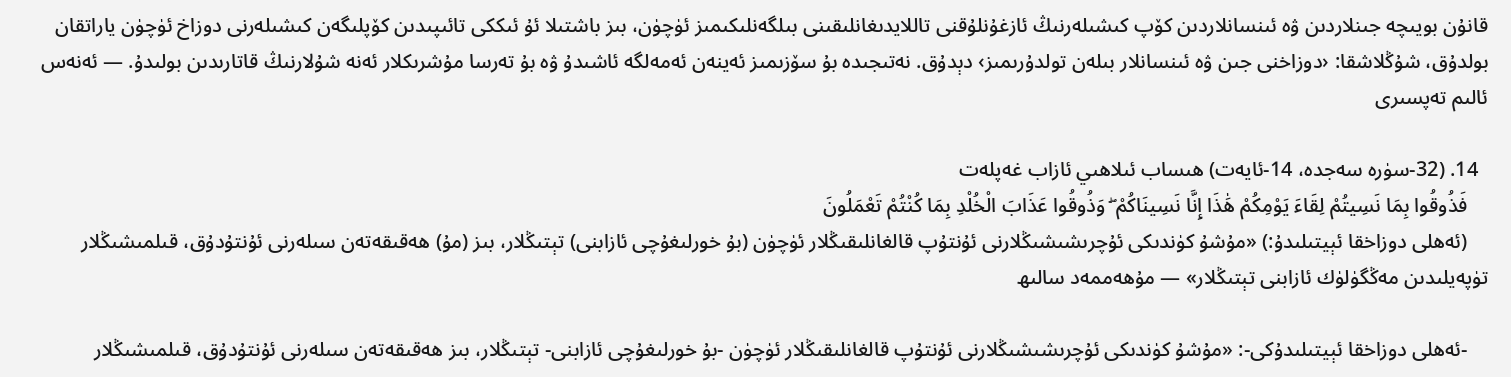قانۇن بويىچە جىنلاردىن ۋە ئىنسانلاردىن كۆپ كىشىلەرنىڭ ئازغۇنلۇقنى تاللايدىغانلىقىنى بىلگەنلىكىمىز ئۈچۈن، بىز باشتىلا ئۇ ئىككى تائىپىدىن كۆپلىگەن كىشىلەرنى دوزاخ ئۈچۈن ياراتقان بولدۇق، شۇڭلاشقا: ‹دوزاخنى جىن ۋە ئىنسانلار بىلەن تولدۇرىمىز› دېدۇق. نەتىجىدە بۇ سۆزىمىز ئەينەن ئەمەلگە ئاشىدۇ ۋە بۇ تەرسا مۇشرىكلار ئەنە شۇلارنىڭ قاتارىدىن بولىدۇ. — ئەنەس ئالىم تەپسىرى

  14. (32-سۈرە سەجدە، 14-ئايەت) ھىساب ئىلاھىي ئازاب غەپلەت
    فَذُوقُوا بِمَا نَسِيتُمْ لِقَاءَ يَوْمِكُمْ هَٰذَا إِنَّا نَسِينَاكُمْ ۖ وَذُوقُوا عَذَابَ الْخُلْدِ بِمَا كُنْتُمْ تَعْمَلُونَ
    (ئەھلى دوزاخقا ئېيتىلىدۇ:) «مۇشۇ كۈندىكى ئۇچرىشىشىڭلارنى ئۇنتۇپ قالغانلىقىڭلار ئۈچۈن (بۇ خورلىغۇچى ئازابنى) تېتىڭلار، بىز (مۇ) ھەقىقەتەن سىلەرنى ئۇنتۇدۇق، قىلمىشىڭلار تۈپەيلىدىن مەڭگۈلۈك ئازابنى تېتىڭلار» — مۇھەممەد سالىھ

    -ئەھلى دوزاخقا ئېيتىلىدۇكى-: «مۇشۇ كۈندىكى ئۇچرىشىشىڭلارنى ئۇنتۇپ قالغانلىقىڭلار ئۈچۈن -بۇ خورلىغۇچى ئازابنى- تېتىڭلار، بىز ھەقىقەتەن سىلەرنى ئۇنتۇدۇق، قىلمىشىڭلار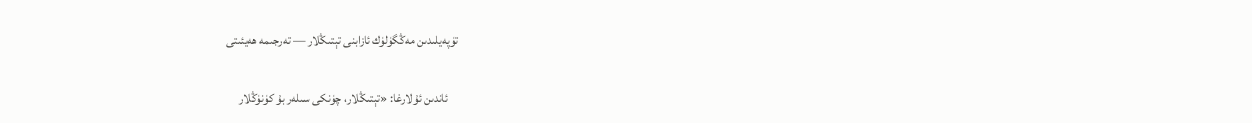تۈپەيلىدىن مەڭگۈلۈك ئازابنى تېتىڭلار — تەرجىمە ھەيئىتى

    ئاندىن ئۇلارغا: «تېتىڭلار، چۈنكى سىلەر بۇ كۈنۈڭلار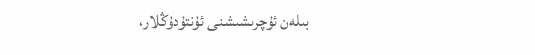بىلەن ئۇچرىشىشنى ئۇنتۇدۇڭلار،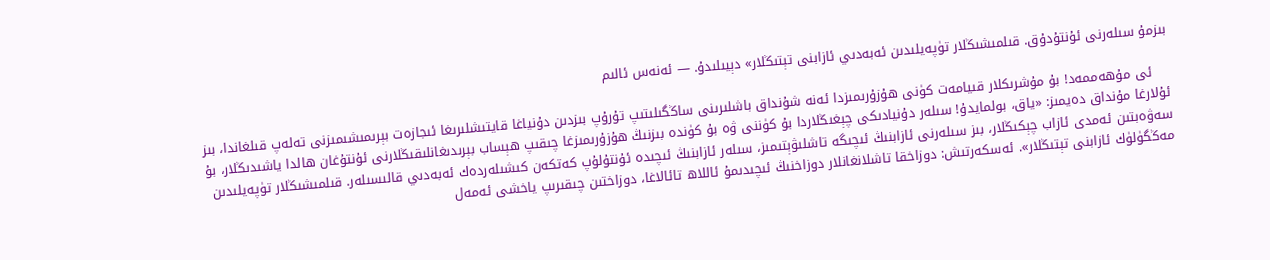بىزمۇ سىلەرنى ئۇنتۇدۇق. قىلمىشىڭلار تۈپەيلىدىن ئەبەدىي ئازابنى تېتىڭلار» دېيىلىدۇ. — ئەنەس ئالىم

    ئى مۇھەممەد! بۇ مۇشرىكلار قىيامەت كۈنى ھۇزۇرىمىزدا ئەنە شۇنداق باشلىرىنى ساڭگىلىتىپ تۇرۇپ بىزدىن دۇنياغا قايتىشلىرىغا ئىجازەت بېرىمىشىمىزنى تەلەپ قىلغاندا، بىز ئۇلارغا مۇنداق دەيمىز: «ياق، بولمايدۇ! سىلەر دۇنيادىكى چېغىڭلاردا بۇ كۈننى ۋە بۇ كۈندە بىزنىڭ ھۇزۇرىمىزغا چىقىپ ھېساب بېرىدىغانلىقىڭلارنى ئۇنتۇغان ھالدا ياشىدىڭلار، بۇ سەۋەبتىن ئەمدى ئازاب چېكىڭلار، بىز سىلەرنى ئازابنىڭ ئىچىگە تاشلىۋېتىمىز، سىلەر ئازابنىڭ ئىچىدە ئۇنتۇلۇپ كەتكەن كىشىلەردەك ئەبەدىي قالىسىلەر. قىلمىشىڭلار تۈپەيلىدىن مەڭگۈلۈك ئازابنى تېتىڭلار». ئەسكەرتىش: دوزاخقا تاشلانغانلار دوزاخنىڭ ئىچىدىمۇ ئاللاھ تائالاغا، دوزاختىن چىقىرىپ ياخشى ئەمەل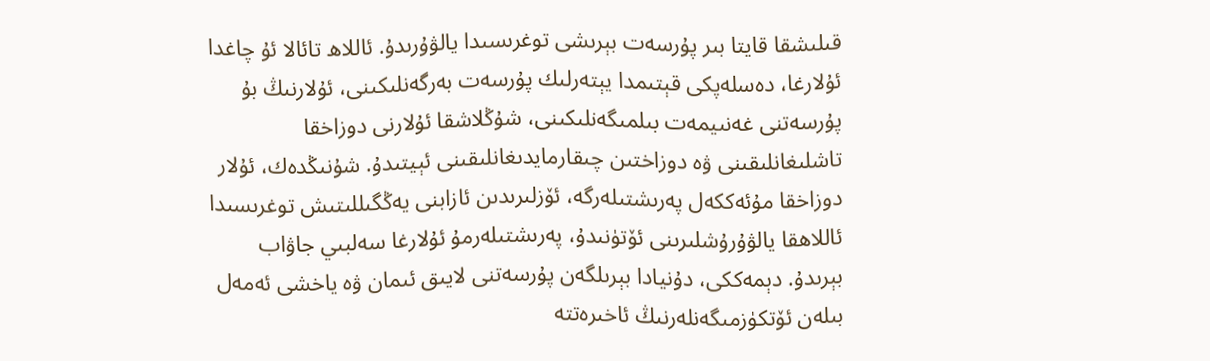قىلىشقا قايتا بىر پۇرسەت بېرىشى توغرىسىدا يالۋۇرىدۇ. ئاللاھ تائالا ئۇ چاغدا ئۇلارغا، دەسلەپكى قېتىمدا يېتەرلىك پۇرسەت بەرگەنلىكىنى، ئۇلارنىڭ بۇ پۇرسەتنى غەنىيمەت بىلمىگەنلىكىنى، شۇڭلاشقا ئۇلارنى دوزاخقا تاشلىغانلىقىنى ۋە دوزاختىن چىقارمايدىغانلىقىنى ئېيتىدۇ. شۇنىڭدەك، ئۇلار دوزاخقا مۇئەككەل پەرىشتىلەرگە، ئۆزلىرىدىن ئازابنى يەڭگىللىتىش توغرىسىدا ئاللاھقا يالۋۇرۇشلىرىنى ئۆتۈنىدۇ، پەرىشتىلەرمۇ ئۇلارغا سەلبىي جاۋاب بېرىدۇ. دېمەككى، دۇنيادا بېرىلگەن پۇرسەتنى لايىق ئىمان ۋە ياخشى ئەمەل بىلەن ئۆتكۈزمىگەنلەرنىڭ ئاخىرەتتە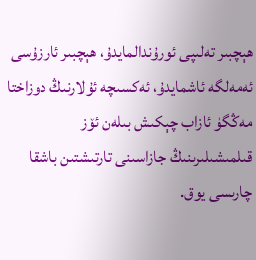ھېچبىر تەلىپى ئورۇندالمايدۇ، ھېچبىر ئارزۇسى ئەمەلگە ئاشمايدۇ، ئەكسىچە ئۇلارنىڭ دوزاختا مەڭگۈ ئازاب چېكىش بىلەن ئۆز قىلمىشىلىرىنىڭ جازاسىنى تارتىشتىن باشقا چارىسى يوق.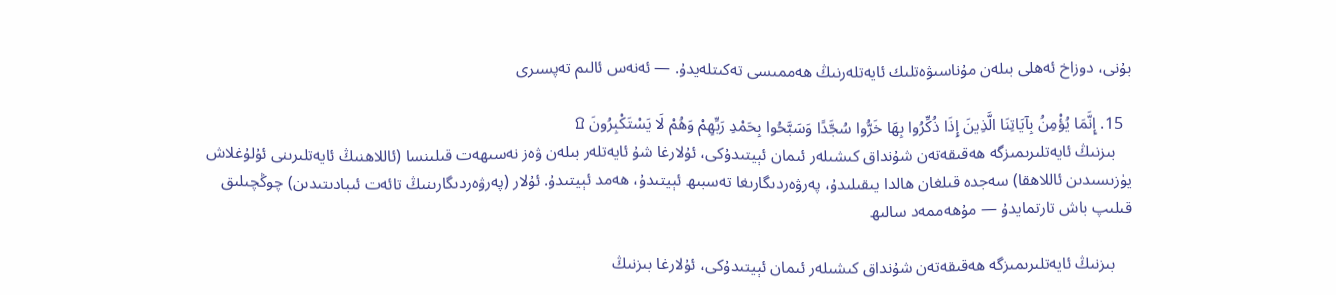بۇنى، دوزاخ ئەھلى بىلەن مۇناسىۋەتلىك ئايەتلەرنىڭ ھەممىسى تەكىتلەيدۇ. — ئەنەس ئالىم تەپسىرى

  15. إِنَّمَا يُؤْمِنُ بِآيَاتِنَا الَّذِينَ إِذَا ذُكِّرُوا بِهَا خَرُّوا سُجَّدًا وَسَبَّحُوا بِحَمْدِ رَبِّهِمْ وَهُمْ لَا يَسْتَكْبِرُونَ ۩
    بىزنىڭ ئايەتلىرىمىزگە ھەقىقەتەن شۇنداق كىشىلەر ئىمان ئېيتىدۇكى، ئۇلارغا شۇ ئايەتلەر بىلەن ۋەز نەسىھەت قىلىنسا (ئاللاھنىڭ ئايەتلىرىنى ئۇلۇغلاش يۈزىسىدىن ئاللاھقا) سەجدە قىلغان ھالدا يىقىلىدۇ، پەرۋەردىگارىغا تەسبىھ ئېيتىدۇ، ھەمد ئېيتىدۇ. ئۇلار (پەرۋەردىگارىنىڭ تائەت ئىبادىتىدىن) چوڭچىلىق قىلىپ باش تارتمايدۇ — مۇھەممەد سالىھ

    بىزنىڭ ئايەتلىرىمىزگە ھەقىقەتەن شۇنداق كىشىلەر ئىمان ئېيتىدۇكى، ئۇلارغا بىزنىڭ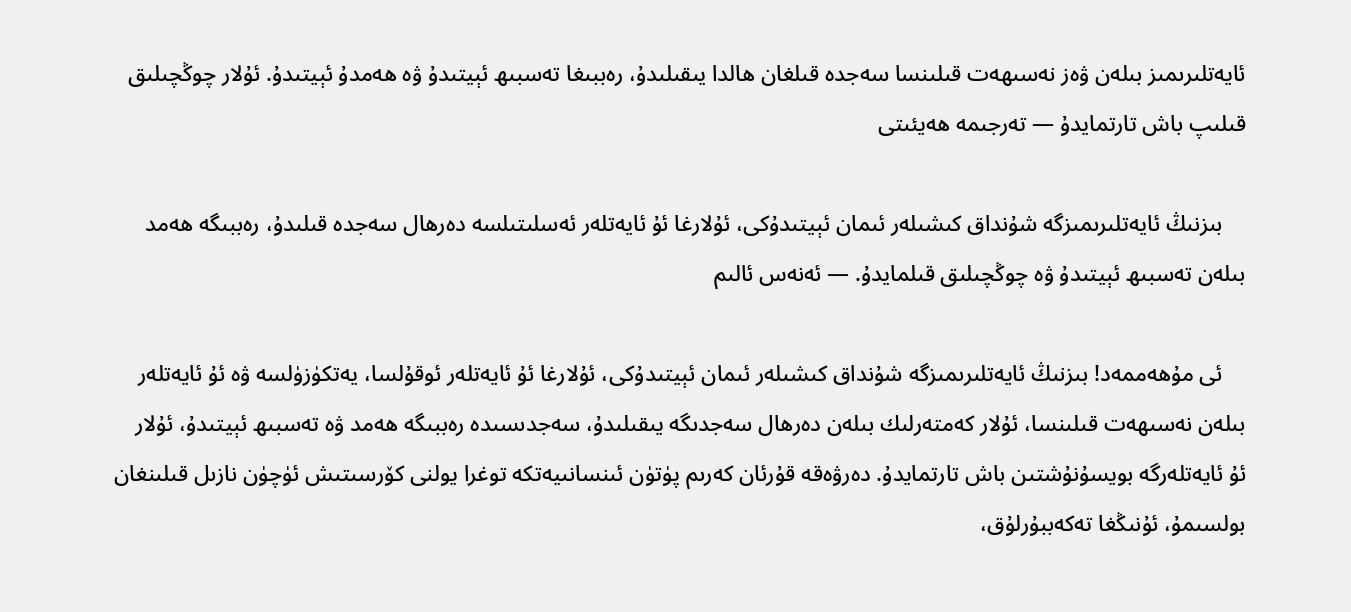ئايەتلىرىمىز بىلەن ۋەز نەسىھەت قىلىنسا سەجدە قىلغان ھالدا يىقىلىدۇ، رەببىغا تەسبىھ ئېيتىدۇ ۋە ھەمدۇ ئېيتىدۇ. ئۇلار چوڭچىلىق قىلىپ باش تارتمايدۇ — تەرجىمە ھەيئىتى

    بىزنىڭ ئايەتلىرىمىزگە شۇنداق كىشىلەر ئىمان ئېيتىدۇكى، ئۇلارغا ئۇ ئايەتلەر ئەسلىتىلسە دەرھال سەجدە قىلىدۇ، رەببىگە ھەمد بىلەن تەسبىھ ئېيتىدۇ ۋە چوڭچىلىق قىلمايدۇ. — ئەنەس ئالىم

    ئى مۇھەممەد! بىزنىڭ ئايەتلىرىمىزگە شۇنداق كىشىلەر ئىمان ئېيتىدۇكى، ئۇلارغا ئۇ ئايەتلەر ئوقۇلسا، يەتكۈزۈلسە ۋە ئۇ ئايەتلەر بىلەن نەسىھەت قىلىنسا، ئۇلار كەمتەرلىك بىلەن دەرھال سەجدىگە يىقىلىدۇ، سەجدىسىدە رەببىگە ھەمد ۋە تەسبىھ ئېيتىدۇ، ئۇلار ئۇ ئايەتلەرگە بويسۇنۇشتىن باش تارتمايدۇ. دەرۋەقە قۇرئان كەرىم پۈتۈن ئىنسانىيەتكە توغرا يولنى كۆرسىتىش ئۈچۈن نازىل قىلىنغان بولسىمۇ، ئۇنىڭغا تەكەببۇرلۇق،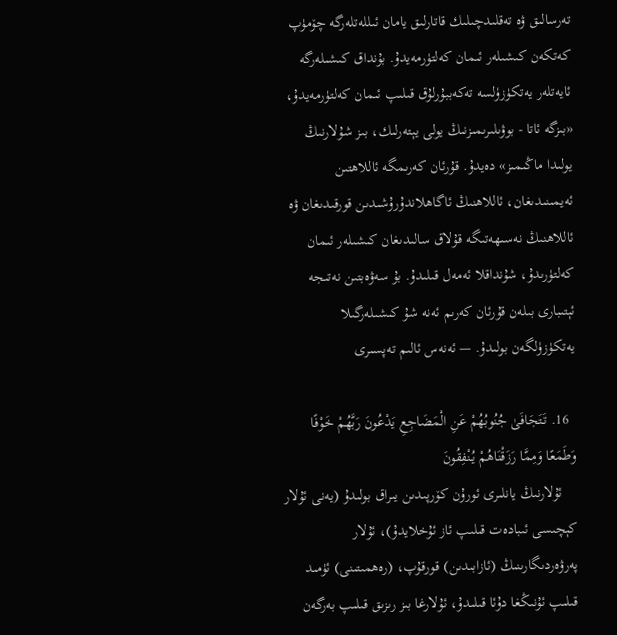تەرسالىق ۋە تەقلىدچىلىك قاتارلىق يامان ئىللەتلەرگە چۆمۈپ كەتكەن كىشىلەر ئىمان كەلتۈرمەيدۇ. بۇنداق كىشىلەرگە ئايەتلەر يەتكۈزۈلسە تەكەببۇرلۇق قىلىپ ئىمان كەلتۈرمەيدۇ، «بىزگە ئاتا - بوۋىلىرىمىزنىڭ يولى يېتەرلىك، بىز شۇلارنىڭ يولىدا ماڭىمىز» دەيدۇ. قۇرئان كەرىمگە ئاللاھتىن ئەيمىنىدىغان، ئاللاھنىڭ ئاگاھلاندۇرۇشىدىن قورقىدىغان ۋە ئاللاھنىڭ نەسىھەتىگە قۇلاق سالىدىغان كىشىلەر ئىمان كەلتۈرىدۇ، شۇنداقلا ئەمەل قىلىدۇ. بۇ سەۋەبتىن نەتىجە ئېتىبارى بىلەن قۇرئان كەرىم ئەنە شۇ كىشىلەرگىلا يەتكۈزۈلگەن بولىدۇ. — ئەنەس ئالىم تەپسىرى

  16. تَتَجَافَىٰ جُنُوبُهُمْ عَنِ الْمَضَاجِعِ يَدْعُونَ رَبَّهُمْ خَوْفًا وَطَمَعًا وَمِمَّا رَزَقْنَاهُمْ يُنْفِقُونَ
    ئۇلارنىڭ يانلىرى ئورۇن كۆرپىدىن يىراق بولىدۇ (يەنى ئۇلار كېچىسى ئىبادەت قىلىپ ئاز ئۇخلايدۇ)، ئۇلار پەرۋەردىگارىنىڭ (ئازابىدىن) قورقۇپ، (رەھمىتىنى) ئۈمىد قىلىپ ئۇنىڭغا دۇئا قىلىدۇ، ئۇلارغا بىز رىزىق قىلىپ بەرگەن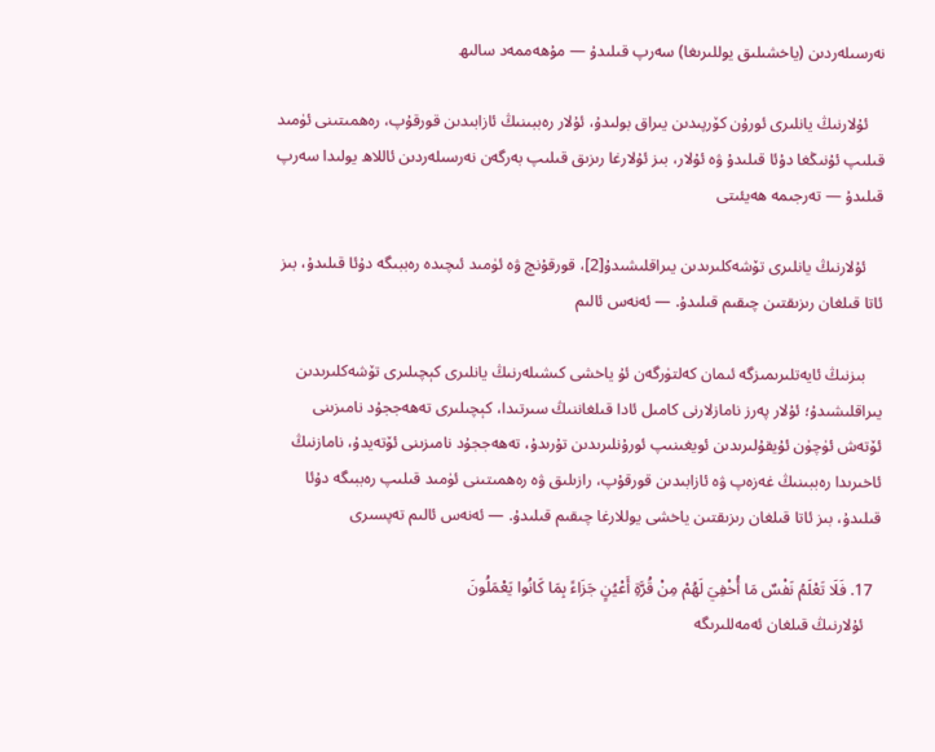نەرسىلەردىن (ياخشىلىق يوللىرىغا) سەرپ قىلىدۇ — مۇھەممەد سالىھ

    ئۇلارنىڭ يانلىرى ئورۇن كۆرپىدىن يىراق بولىدۇ، ئۇلار رەببىنىڭ ئازابىدىن قورقۇپ، رەھمىتىنى ئۈمىد قىلىپ ئۇنىڭغا دۇئا قىلىدۇ ۋە ئۇلار، بىز ئۇلارغا رىزىق قىلىپ بەرگەن نەرسىلەردىن ئاللاھ يولىدا سەرپ قىلىدۇ — تەرجىمە ھەيئىتى

    ئۇلارنىڭ يانلىرى تۆشەكلىرىدىن يىراقلىشىدۇ[2]، قورقۇنچ ۋە ئۈمىد ئىچىدە رەببىگە دۇئا قىلىدۇ، بىز ئاتا قىلغان رىزىقتىن چىقىم قىلىدۇ. — ئەنەس ئالىم

    بىزنىڭ ئايەتلىرىمىزگە ئىمان كەلتۈرگەن ئۇ ياخشى كىشىلەرنىڭ يانلىرى كېچىلىرى تۆشەكلىرىدىن يىراقلىشىدۇ؛ ئۇلار پەرز نامازلارنى كامىل ئادا قىلغاننىڭ سىرتىدا، كېچىلىرى تەھەججۇد نامىزىنى ئۆتەش ئۈچۈن ئۇيقۇلىرىدىن ئويغىنىپ ئورۇنلىرىدىن تۇرىدۇ، تەھەججۇد نامىزىنى ئۆتەيدۇ، نامازنىڭ ئاخىرىدا رەببىنىڭ غەزەپ ۋە ئازابىدىن قورقۇپ، رازىلىق ۋە رەھمىتىنى ئۈمىد قىلىپ رەببىگە دۇئا قىلىدۇ، بىز ئاتا قىلغان رىزىقتىن ياخشى يوللارغا چىقىم قىلىدۇ. — ئەنەس ئالىم تەپسىرى

  17. فَلَا تَعْلَمُ نَفْسٌ مَا أُخْفِيَ لَهُمْ مِنْ قُرَّةِ أَعْيُنٍ جَزَاءً بِمَا كَانُوا يَعْمَلُونَ
    ئۇلارنىڭ قىلغان ئەمەللىرىگە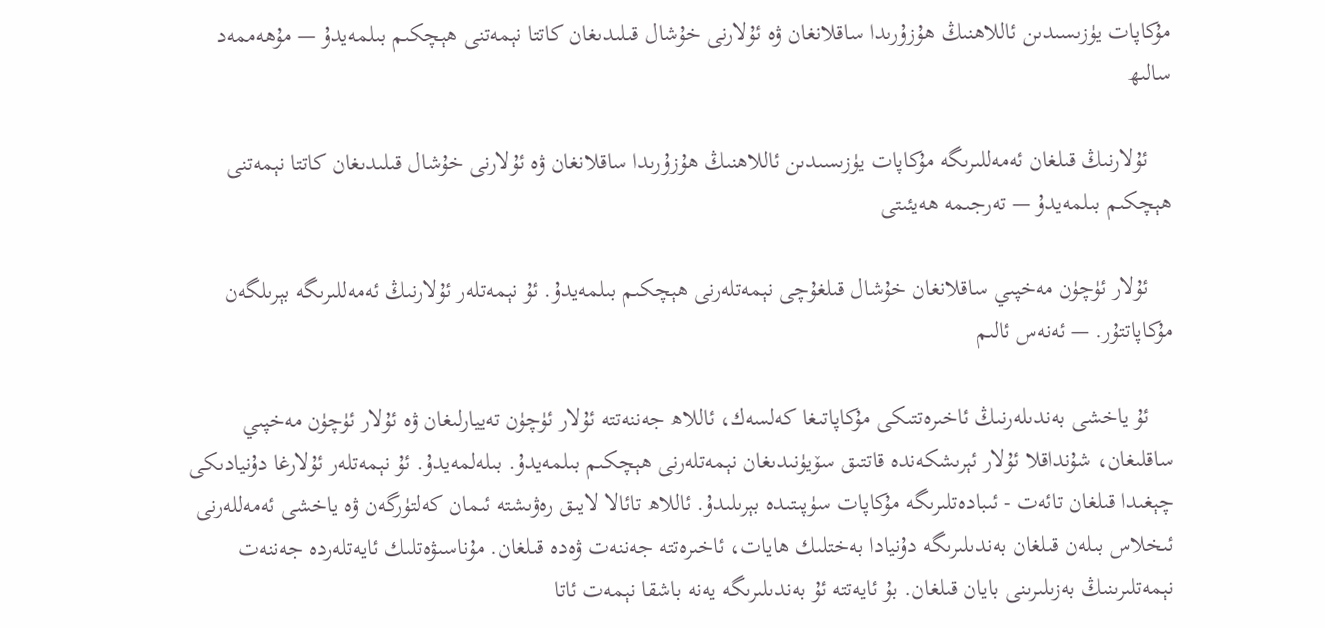مۇكاپات يۈزىسىدىن ئاللاھنىڭ ھۇزۇرىدا ساقلانغان ۋە ئۇلارنى خۇشال قىلىدىغان كاتتا نېمەتنى ھېچكىم بىلمەيدۇ — مۇھەممەد سالىھ

    ئۇلارنىڭ قىلغان ئەمەللىرىگە مۇكاپات يۈزىسىدىن ئاللاھنىڭ ھۇزۇرىدا ساقلانغان ۋە ئۇلارنى خۇشال قىلىدىغان كاتتا نېمەتنى ھېچكىم بىلمەيدۇ — تەرجىمە ھەيئىتى

    ئۇلار ئۈچۈن مەخپىي ساقلانغان خۇشال قىلغۇچى نېمەتلەرنى ھېچكىم بىلمەيدۇ. ئۇ نېمەتلەر ئۇلارنىڭ ئەمەللىرىگە بېرىلگەن مۇكاپاتتۇر. — ئەنەس ئالىم

    ئۇ ياخشى بەندىلەرنىڭ ئاخىرەتتىكى مۇكاپاتىغا كەلسەك، ئاللاھ جەننەتتە ئۇلار ئۈچۈن تەييارلىغان ۋە ئۇلار ئۈچۈن مەخپىي ساقلىغان، شۇنداقلا ئۇلار ئېرىشكەندە قاتتىق سۆيۈنىدىغان نېمەتلەرنى ھېچكىم بىلمەيدۇ. بىلەلمەيدۇ. ئۇ نېمەتلەر ئۇلارغا دۇنيادىكى چېغىدا قىلغان تائەت - ئىبادەتلىرىگە مۇكاپات سۈپىتىدە بېرىلىدۇ. ئاللاھ تائالا لايىق رەۋىشتە ئىمان كەلتۈرگەن ۋە ياخشى ئەمەللەرنى ئىخلاس بىلەن قىلغان بەندىلىرىگە دۇنيادا بەختلىك ھايات، ئاخىرەتتە جەننەت ۋەدە قىلغان. مۇناسىۋەتلىك ئايەتلەردە جەننەت نېمەتلىرىنىڭ بەزىلىرىنى بايان قىلغان. بۇ ئايەتتە ئۇ بەندىلىرىگە يەنە باشقا نېمەت ئاتا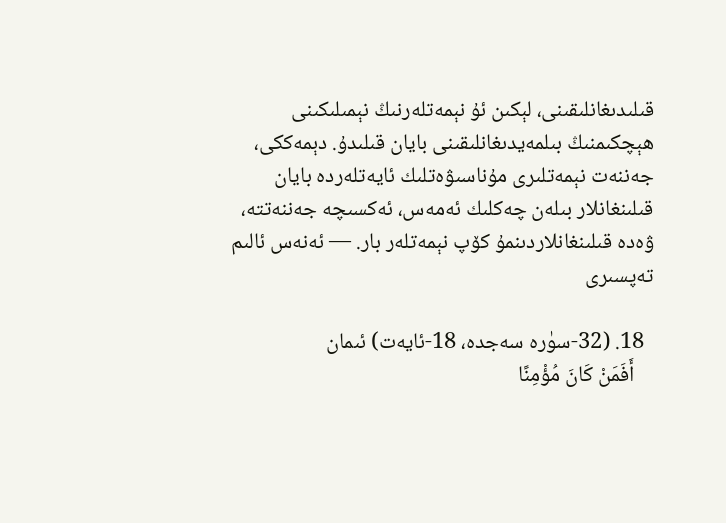قىلىدىغانلىقىنى، لېكىن ئۇ نېمەتلەرنىڭ نېمىلىكىنى ھېچكىمنىڭ بىلمەيدىغانلىقىنى بايان قىلىدۇ. دېمەككى، جەننەت نېمەتلىرى مۇناسىۋەتلىك ئايەتلەردە بايان قىلىنغانلار بىلەن چەكلىك ئەمەس، ئەكسىچە جەننەتتە، ۋەدە قىلىنغانلاردىنمۇ كۆپ نېمەتلەر بار. — ئەنەس ئالىم تەپسىرى

  18. (32-سۈرە سەجدە، 18-ئايەت) ئىمان
    أَفَمَنْ كَانَ مُؤْمِنًا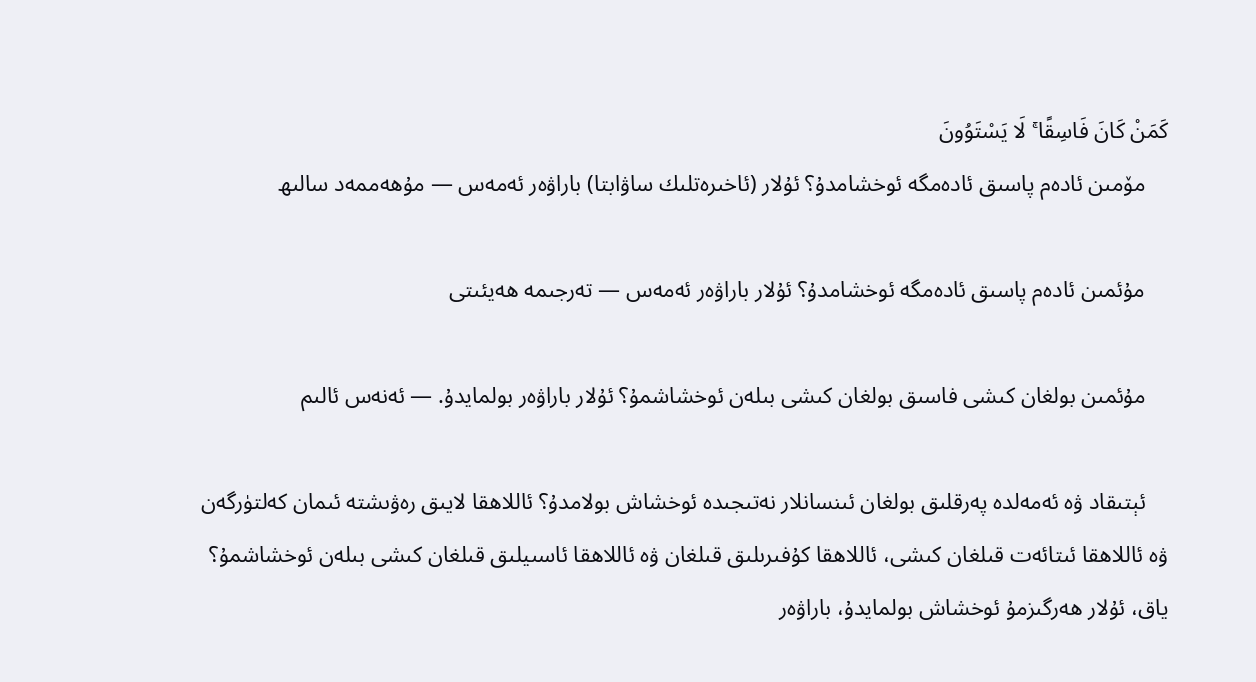كَمَنْ كَانَ فَاسِقًا ۚ لَا يَسْتَوُونَ
    مۆمىن ئادەم پاسىق ئادەمگە ئوخشامدۇ؟ ئۇلار (ئاخىرەتلىك ساۋابتا) باراۋەر ئەمەس — مۇھەممەد سالىھ

    مۇئمىن ئادەم پاسىق ئادەمگە ئوخشامدۇ؟ ئۇلار باراۋەر ئەمەس — تەرجىمە ھەيئىتى

    مۇئمىن بولغان كىشى فاسىق بولغان كىشى بىلەن ئوخشاشمۇ؟ ئۇلار باراۋەر بولمايدۇ. — ئەنەس ئالىم

    ئېتىقاد ۋە ئەمەلدە پەرقلىق بولغان ئىنسانلار نەتىجىدە ئوخشاش بولامدۇ؟ ئاللاھقا لايىق رەۋىشتە ئىمان كەلتۈرگەن ۋە ئاللاھقا ئىتائەت قىلغان كىشى، ئاللاھقا كۇفىرىلىق قىلغان ۋە ئاللاھقا ئاسىيلىق قىلغان كىشى بىلەن ئوخشاشمۇ؟ ياق، ئۇلار ھەرگىزمۇ ئوخشاش بولمايدۇ، باراۋەر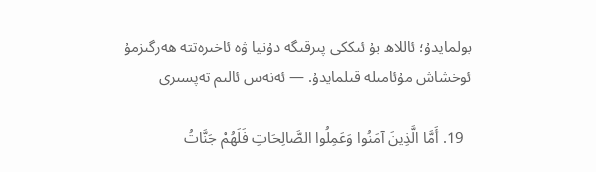بولمايدۇ؛ ئاللاھ بۇ ئىككى پىرقىگە دۇنيا ۋە ئاخىرەتتە ھەرگىزمۇ ئوخشاش مۇئامىلە قىلمايدۇ. — ئەنەس ئالىم تەپسىرى

  19. أَمَّا الَّذِينَ آمَنُوا وَعَمِلُوا الصَّالِحَاتِ فَلَهُمْ جَنَّاتُ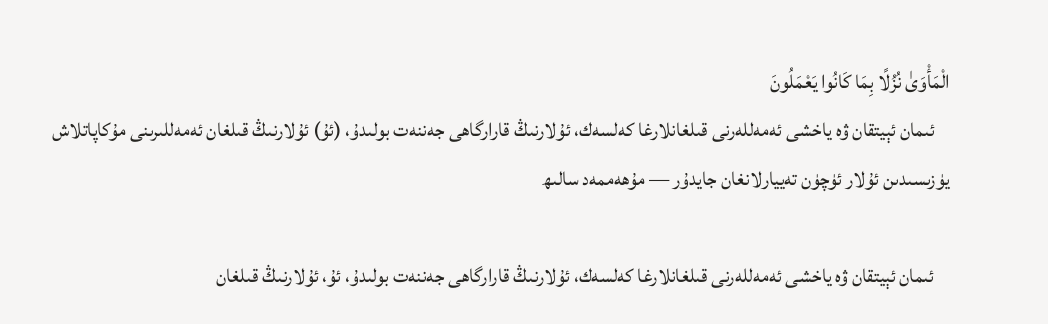الْمَأْوَىٰ نُزُلًا بِمَا كَانُوا يَعْمَلُونَ
    ئىمان ئېيتقان ۋە ياخشى ئەمەللەرنى قىلغانلارغا كەلسەك، ئۇلارنىڭ قارارگاھى جەننەت بولىدۇ، (ئۇ) ئۇلارنىڭ قىلغان ئەمەللىرىنى مۇكاپاتلاش يۈزىسىدىن ئۇلار ئۈچۈن تەييارلانغان جايدۇر — مۇھەممەد سالىھ

    ئىمان ئېيتقان ۋە ياخشى ئەمەللەرنى قىلغانلارغا كەلسەك، ئۇلارنىڭ قارارگاھى جەننەت بولىدۇ، ئۇ، ئۇلارنىڭ قىلغان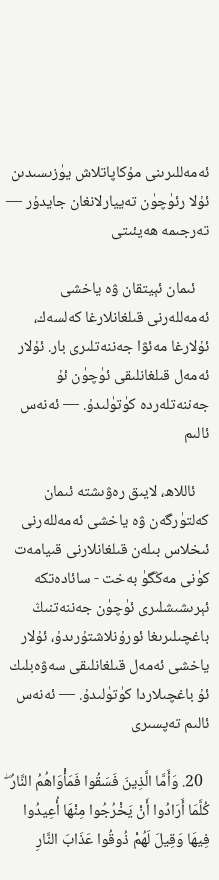ئەمەللىرىنى مۇكاپاتلاش يۈزىسىدىن ئۇلا رئۈچۈن تەييارلانغان جايدۇر — تەرجىمە ھەيئىتى

    ئىمان ئېيتقان ۋە ياخشى ئەمەللەرنى قىلغانلارغا كەلسەك، ئۇلارغا مەئۋا جەننەتلىرى بار. ئۇلار ئەمەل قىلغانلىقى ئۈچۈن ئۇ جەننەتلەردە كۈتۈلىدۇ. — ئەنەس ئالىم

    ئاللاھ، لايىق رەۋىشتە ئىمان كەلتۈرگەن ۋە ياخشى ئەمەللەرنى ئىخلاس بىلەن قىلغانلارنى قىيامەت كۈنى مەڭگۈ بەخت - سائادەتكە ئېرىشىشلىرى ئۈچۈن جەننەتنىڭ باغچىلىرىغا ئورۇنلاشتۇرىدۇ، ئۇلار ياخشى ئەمەل قىلغانلىقى سەۋەبلىك ئۇ باغچىلاردا كۈتۈلىدۇ. — ئەنەس ئالىم تەپسىرى

  20. وَأَمَّا الَّذِينَ فَسَقُوا فَمَأْوَاهُمُ النَّارُ ۖ كُلَّمَا أَرَادُوا أَنْ يَخْرُجُوا مِنْهَا أُعِيدُوا فِيهَا وَقِيلَ لَهُمْ ذُوقُوا عَذَابَ النَّارِ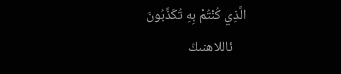الَّذِي كُنْتُمْ بِهِ تُكَذِّبُونَ
    ئاللاھنىڭ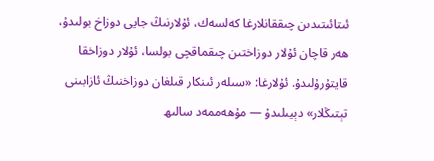ئىتائىتىدىن چىققانلارغا كەلسەك، ئۇلارنىڭ جايى دوزاخ بولىدۇ، ھەر قاچان ئۇلار دوزاختىن چىقماقچى بولسا، ئۇلار دوزاخقا قايتۇرۇلىدۇ. ئۇلارغا: «سىلەر ئىنكار قىلغان دوزاخنىڭ ئازابىنى تېتىڭلار» دېيىلىدۇ — مۇھەممەد سالىھ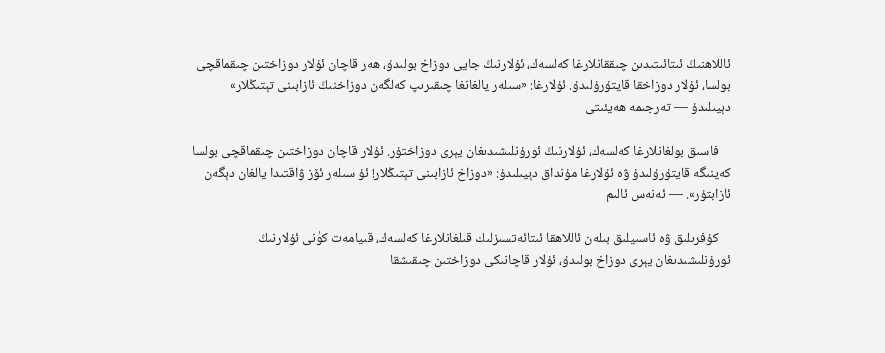ئاللاھنىڭ ئىتائىتىدىن چىققانلارغا كەلسەك، ئۇلارنىڭ جايى دوزاخ بولىدۇ، ھەر قاچان ئۇلار دوزاختىن چىقماقچى بولسا، ئۇلار دوزاخقا قايتۇرۇلىدۇ. ئۇلارغا: «سىلەر يالغانغا چىقىرىپ كەلگەن دوزاخنىڭ ئازابىنى تېتىڭلار» دېيىلىدۇ — تەرجىمە ھەيئىتى

    فاسىق بولغانلارغا كەلسەك، ئۇلارنىڭ ئورۇنلىشىدىغان يېرى دوزاختۇر. ئۇلار قاچان دوزاختىن چىقماقچى بولسا كەينىگە قايتۇرۇلىدۇ ۋە ئۇلارغا مۇنداق دېيىلىدۇ: «دوزاخ ئازابىنى تېتىڭلار! ئۇ سىلەر ئۆز ۋاقتىدا يالغان دېگەن ئازابتۇر». — ئەنەس ئالىم

    كۇفرىلىق ۋە ئاسىيلىق بىلەن ئاللاھقا ئىتائەتسىزلىك قىلغانلارغا كەلسەك، قىيامەت كۈنى ئۇلارنىڭ ئورۇنلىشىدىغان يېرى دوزاخ بولىدۇ، ئۇلار قاچانىكى دوزاختىن چىقىشقا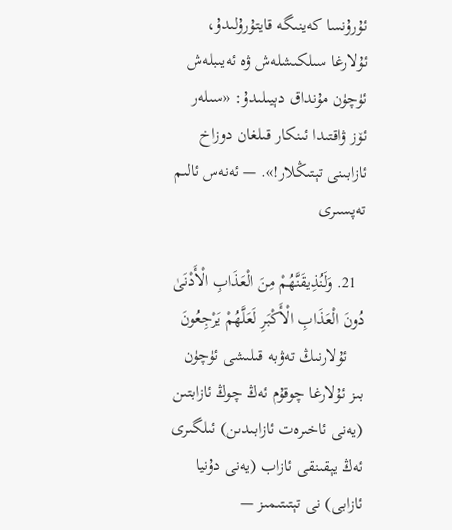ئۇرۇنسا كەينىگە قايتۇرۇلىدۇ، ئۇلارغا سىلكىشلەش ۋە ئەيىبلەش ئۈچۈن مۇنداق دېيىلىدۇ: «سىلەر ئۆز ۋاقتىدا ئىنكار قىلغان دوزاخ ئازابىنى تېتىڭلار!». — ئەنەس ئالىم تەپسىرى

  21. وَلَنُذِيقَنَّهُمْ مِنَ الْعَذَابِ الْأَدْنَىٰ دُونَ الْعَذَابِ الْأَكْبَرِ لَعَلَّهُمْ يَرْجِعُونَ
    ئۇلارنىڭ تەۋبە قىلىشى ئۈچۈن بىز ئۇلارغا چوقۇم ئەڭ چوڭ ئازابتىن (يەنى ئاخىرەت ئازابىدىن) ئىلگىرى ئەڭ يېقىنقى ئازاب (يەنى دۇنيا ئازابى) نى تېتىتىمىز —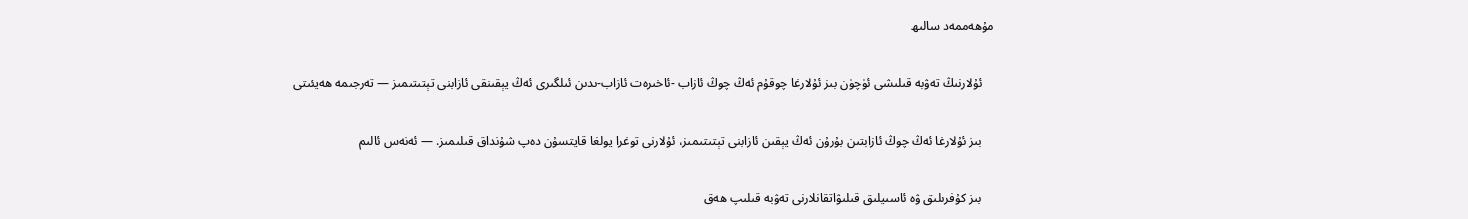مۇھەممەد سالىھ

    ئۇلارنىڭ تەۋبە قىلىشى ئۈچۈن بىز ئۇلارغا چوقۇم ئەڭ چوڭ ئازاب -ئاخىرەت ئازاب-ىدىن ئىلگىرى ئەڭ يېقىنقى ئازابنى تېتىتىمىز — تەرجىمە ھەيئىتى

    بىز ئۇلارغا ئەڭ چوڭ ئازابتىن بۇرۇن ئەڭ يېقىن ئازابنى تېتىتىمىز، ئۇلارنى توغرا يولغا قايتسۇن دەپ شۇنداق قىلىمىز. — ئەنەس ئالىم

    بىز كۇفرىلىق ۋە ئاسىيلىق قىلىۋاتقانلارنى تەۋبە قىلىپ ھەق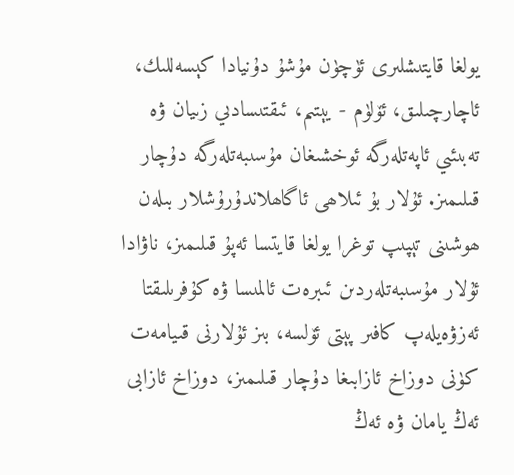يولغا قايتىشلىرى ئۈچۈن مۇشۇ دۇنيادا كېسەللىك، ئاچارچىلىق، ئۆلۈم - يېتىم، ئىقتىسادىي زىيان ۋە تەبىئىي ئاپەتلەرگە ئوخشىغان مۇسىبەتلەرگە دۇچار قىلىمىز. ئۇلار بۇ ئىلاھى ئاگاھلاندۇرۇشلار بىلەن ھوشىنى تېپىپ توغرا يولغا قايتسا ئەپۇ قىلىمىز، ناۋادا ئۇلار مۇسىبەتلەردىن ئىبرەت ئالمىسا ۋە كۇفرىلىقتا ئەزۋەيلەپ كافىر پېتى ئۆلسە، بىز ئۇلارنى قىيامەت كۈنى دوزاخ ئازابىغا دۇچار قىلىمىز، دوزاخ ئازابى ئەڭ يامان ۋە ئەڭ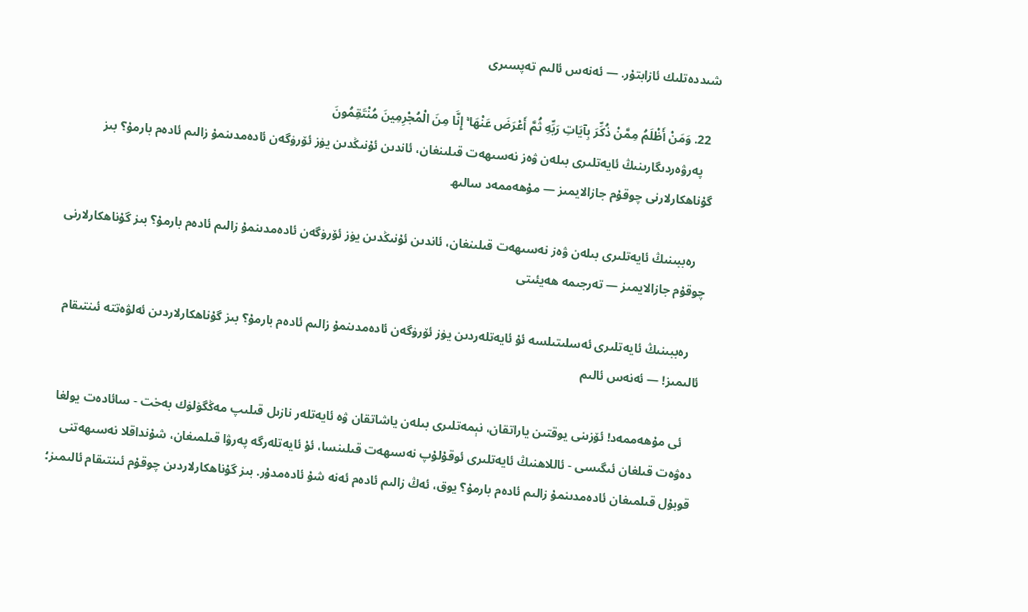شىددەتلىك ئازابتۇر. — ئەنەس ئالىم تەپسىرى

  22. وَمَنْ أَظْلَمُ مِمَّنْ ذُكِّرَ بِآيَاتِ رَبِّهِ ثُمَّ أَعْرَضَ عَنْهَا ۚ إِنَّا مِنَ الْمُجْرِمِينَ مُنْتَقِمُونَ
    پەرۋەردىگارىنىڭ ئايەتلىرى بىلەن ۋەز نەسىھەت قىلىنغان، ئاندىن ئۇنىڭدىن يۈز ئۆرۈگەن ئادەمدىنمۇ زالىم ئادەم بارمۇ؟ بىز گۇناھكارلارنى چوقۇم جازالايمىز — مۇھەممەد سالىھ

    رەببىنىڭ ئايەتلىرى بىلەن ۋەز نەسىھەت قىلىنغان، ئاندىن ئۇنىڭدىن يۈز ئۆرۈگەن ئادەمدىنمۇ زالىم ئادەم بارمۇ؟ بىز گۇناھكارلارنى چوقۇم جازالايمىز — تەرجىمە ھەيئىتى

    رەببىنىڭ ئايەتلىرى ئەسلىتىلسە ئۇ ئايەتلەردىن يۈز ئۆرۈگەن ئادەمدىنمۇ زالىم ئادەم بارمۇ؟ بىز گۇناھكارلاردىن ئەلۋەتتە ئىنتىقام ئالىمىز! — ئەنەس ئالىم

    ئى مۇھەممەد! ئۆزىنى يوقتىن ياراتقان، نېمەتلىرى بىلەن ياشاتقان ۋە ئايەتلەر نازىل قىلىپ مەڭگۈلۈك بەخت - سائادەت يولغا دەۋەت قىلغان ئىگىسى - ئاللاھنىڭ ئايەتلىرى ئوقۇلۇپ نەسىھەت قىلىنسا، ئۇ ئايەتلەرگە پەرۋا قىلمىغان، شۇنداقلا نەسىھەتنى قوبۇل قىلمىغان ئادەمدىنمۇ زالىم ئادەم بارمۇ؟ يوق، ئەڭ زالىم ئادەم ئەنە شۇ ئادەمدۇر. بىز گۇناھكارلاردىن چوقۇم ئىنتىقام ئالىمىز؛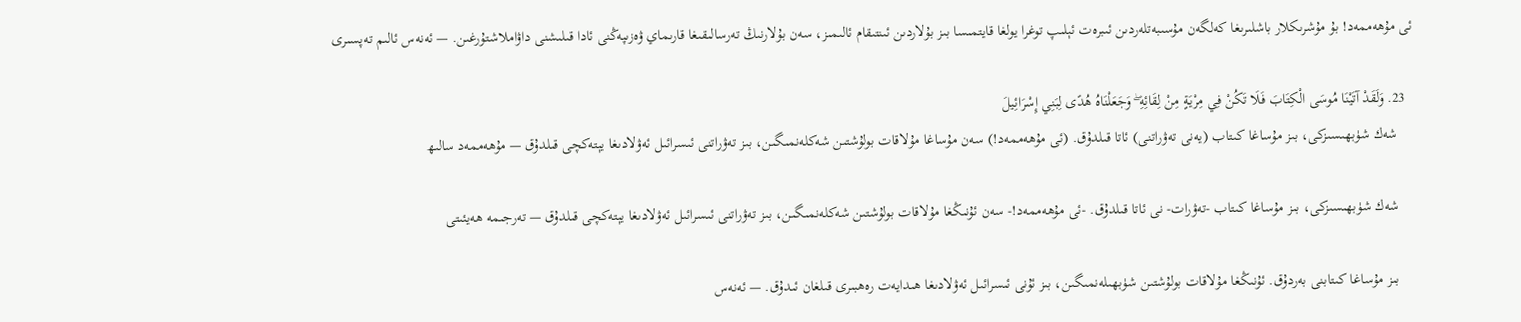ئى مۇھەممەد! بۇ مۇشرىكلار باشلىرىغا كەلگەن مۇسىبەتلەردىن ئىبرەت ئېلىپ توغرا يولغا قايتمىسا بىز بۇلاردىن ئىنتىقام ئالىمىز، سەن بۇلارنىڭ تەرسالىقىغا قارىماي ۋەزىپەڭنى ئادا قىلىشنى داۋاملاشتۇرغىن. — ئەنەس ئالىم تەپسىرى

  23. وَلَقَدْ آتَيْنَا مُوسَى الْكِتَابَ فَلَا تَكُنْ فِي مِرْيَةٍ مِنْ لِقَائِهِ ۖ وَجَعَلْنَاهُ هُدًى لِبَنِي إِسْرَائِيلَ
    شەك شۈبھىسىزكى، بىز مۇساغا كىتاب (يەنى تەۋراتنى) ئاتا قىلدۇق. (ئى مۇھەممەد!) سەن مۇساغا مۇلاقات بولۇشتىن شەكلەنمىگىن، بىز تەۋراتنى ئىسرائىل ئەۋلادىغا يېتەكچى قىلدۇق — مۇھەممەد سالىھ

    شەك شۈبھىسىزكى، بىز مۇساغا كىتاب -تەۋرات- نى ئاتا قىلدۇق. -ئى مۇھەممەد!- سەن ئۇنىڭغا مۇلاقات بولۇشتىن شەكلەنمىگىن، بىز تەۋراتنى ئىسرائىل ئەۋلادىغا يېتەكچى قىلدۇق — تەرجىمە ھەيئىتى

    بىز مۇساغا كىتابنى بەردۇق. ئۇنىڭغا مۇلاقات بولۇشتىن شۈبھىلەنمىگىن، بىز ئۇنى ئىسرائىل ئەۋلادىغا ھىدايەت رەھبىرى قىلغان ئىدۇق. — ئەنەس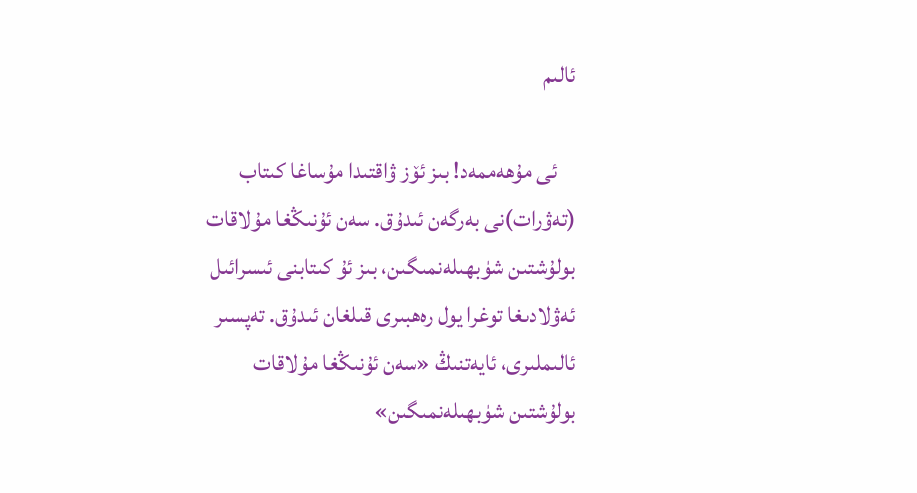ئالىم

    ئى مۇھەممەد! بىز ئۆز ۋاقتىدا مۇساغا كىتاب (تەۋرات)نى بەرگەن ئىدۇق. سەن ئۇنىڭغا مۇلاقات بولۇشتىن شۈبھىلەنمىگىن، بىز ئۇ كىتابنى ئىسرائىل ئەۋلادىغا توغرا يول رەھبىرى قىلغان ئىدۇق. تەپسىر ئالىملىرى، ئايەتنىڭ «سەن ئۇنىڭغا مۇلاقات بولۇشتىن شۈبھىلەنمىگىن»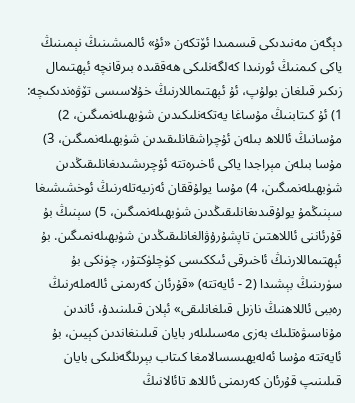دېگەن مەنىدىكى قىسمىدا ئۆتكەن «ئۇ» ئالمىشىنىڭ نېمىنىڭ ياكى كىمنىڭ ئورنىدا كەلگەنلىكى ھەققىدە بىرقانچە ئېھتىمال زىكىر قىلغان بولۇپ، ئۇ ئېھتىماللارنىڭ خۇلاسىسى تۆۋەندىكىچە: 1) ئۇ كىتابنىڭ مۇساغا يەتكەنلىكىدىن شۈبھىلەنمىگىن، 2) مۇسانىڭ ئاللاھ بىلەن ئۇچراشقانلىقىدىن شۈبھىلەنمىگىن، 3) مۇسا بىلەن مېراجدا ياكى ئاخىرەتتە ئۇچرىشىدىغانلىقىڭدىن شۈبھىلەنمىگىن، 4) مۇسا يولۇققان ئەزىيەتلەرنىڭ ئوخشىشىغا سېنىڭمۇ يولۇقىدىغانلىقىڭدىن شۈبھىلەنمىگىن، 5) سېنىڭ بۇ قۇرئاننى ئاللاھتىن تاپشۇرۇۋالغانلىقىڭدىن شۈبھىلەنمىگىن. بۇ ئېھتىماللارنىڭ ئاخىرقى ئىككىسى كۈچلۈكتۇر، چۈنكى بۇ سۈرىنىڭ بېشىدا (2 - ئايەتتە) «قۇرئان كەرىمنى ئالەملەرنىڭ رەببى ئاللاھنىڭ نازىل قىلغانلىقى» ئېلان قىلىنىدۇ، ئاندىن مۇناسىۋەتلىك بەزى مەسىلىلەر بايان قىلىنغاندىن كېيىن، بۇ ئايەتتە مۇسا ئەلەيھىسسالامغا كىتاب بېرىلگەنلىكى بايان قىلىنىپ قۇرئان كەرىمنى ئاللاھ تائالانىڭ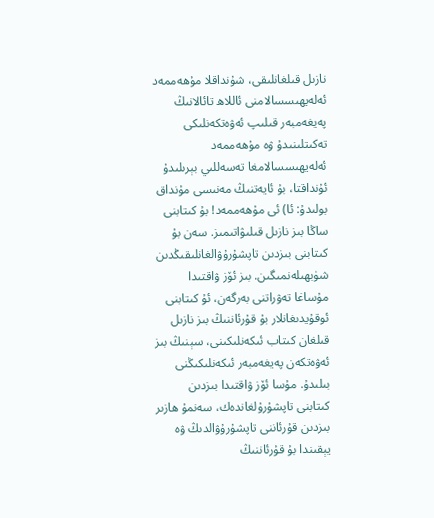نازىل قىلغانلىقى، شۇنداقلا مۇھەممەد ئەلەيھىسسالامنى ئاللاھ تائالانىڭ پەيغەمبەر قىلىپ ئەۋەتكەنلىكى تەكىتلىنىدۇ ۋە مۇھەممەد ئەلەيھىسسالامغا تەسەللىي بېرىلىدۇ ئۇنداقتا، بۇ ئايەتنىڭ مەنىسى مۇنداق بولىدۇ: ئا) ئى مۇھەممەد! بۇ كىتابنى ساڭا بىز نازىل قىلىۋاتىمىز. سەن بۇ كىتابنى بىزدىن تاپشۇرۇۋالغانلىقىڭدىن شۈبھىلەنمىگىن. بىز ئۆز ۋاقتىدا مۇساغا تەۋراتنى بەرگەن، ئۇ كىتابنى ئوقۇيدىغانلار بۇ قۇرئاننىڭ بىز نازىل قىلغان كىتاب ئىكەنلىكىنى، سېنىڭ بىز ئەۋەتكەن پەيغەمبەر ئىكەنلىكىڭنى بىلىدۇ. مۇسا ئۆز ۋاقتىدا بىزدىن كىتابنى تاپشۇرۇلغاندەك، سەنمۇ ھازىر بىزدىن قۇرئاننى تاپشۇرۇۋالدىڭ ۋە يېقىندا بۇ قۇرئاننىڭ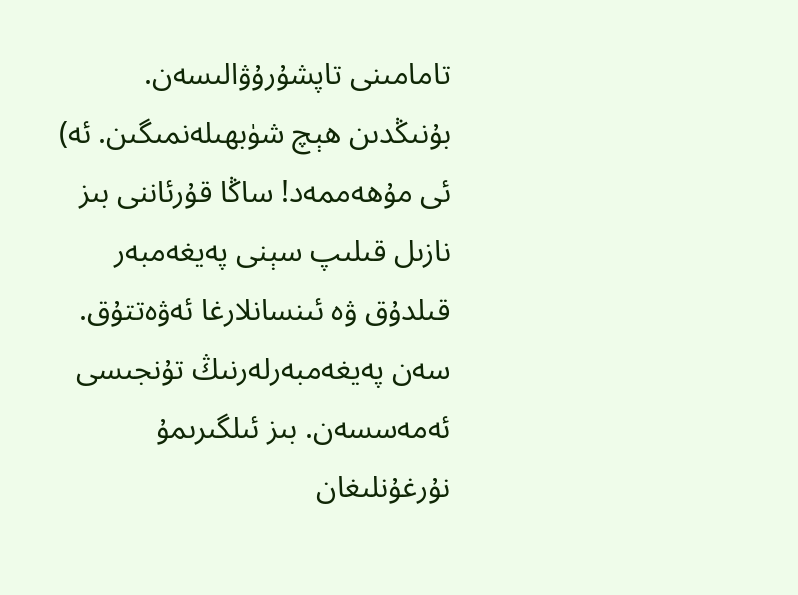تامامىنى تاپشۇرۇۋالىسەن. بۇنىڭدىن ھېچ شۈبھىلەنمىگىن. ئە) ئى مۇھەممەد! ساڭا قۇرئاننى بىز نازىل قىلىپ سېنى پەيغەمبەر قىلدۇق ۋە ئىنسانلارغا ئەۋەتتۇق. سەن پەيغەمبەرلەرنىڭ تۇنجىسى ئەمەسسەن. بىز ئىلگىرىمۇ نۇرغۇنلىغان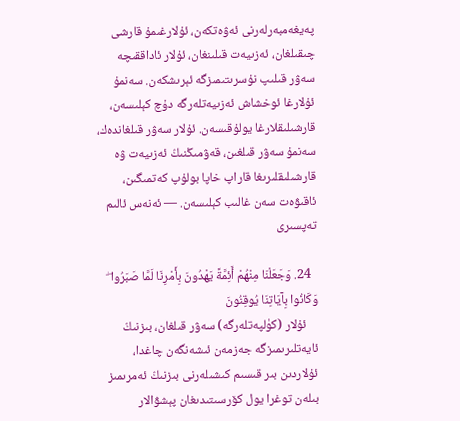پەيغەمبەرلەرنى ئەۋەتكەن، ئۇلارغىمۇ قارشى چىقىلغان، ئەزىيەت قىلىنغان، ئۇلار ئاداققىچە سەۋر قىلىپ نۇسرىتىمىزگە ئېرىشكەن. سەنمۇ ئۇلارغا ئوخشاش ئەزىيەتلەرگە دۇچ كېلىسەن، قارشىلىقلارغا يولۇقىسەن. ئۇلار سەۋر قىلغاندەك، سەنمۇ سەۋر قىلغىن، قەۋمىڭنىڭ ئەزىيەت ۋە قارشىلىقلىرىغا قاراپ خاپا بولۇپ كەتمىگىن، ئاقىۋەت سەن غالىب كېلىسەن. — ئەنەس ئالىم تەپسىرى

  24. وَجَعَلْنَا مِنْهُمْ أَئِمَّةً يَهْدُونَ بِأَمْرِنَا لَمَّا صَبَرُوا ۖ وَكَانُوا بِآيَاتِنَا يُوقِنُونَ
    ئۇلار (كۈلپەتلەرگە) سەۋر قىلغان، بىزنىڭ ئايەتلىرىمىزگە جەزمەن ئىشەنگەن چاغدا، ئۇلاردىن بىر قىسىم كىشىلەرنى بىزنىڭ ئەمرىمىز بىلەن توغرا يول كۆرسىتىدىغان پېشۋالار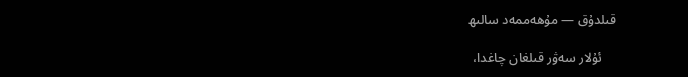قىلدۇق — مۇھەممەد سالىھ

    ئۇلار سەۋر قىلغان چاغدا،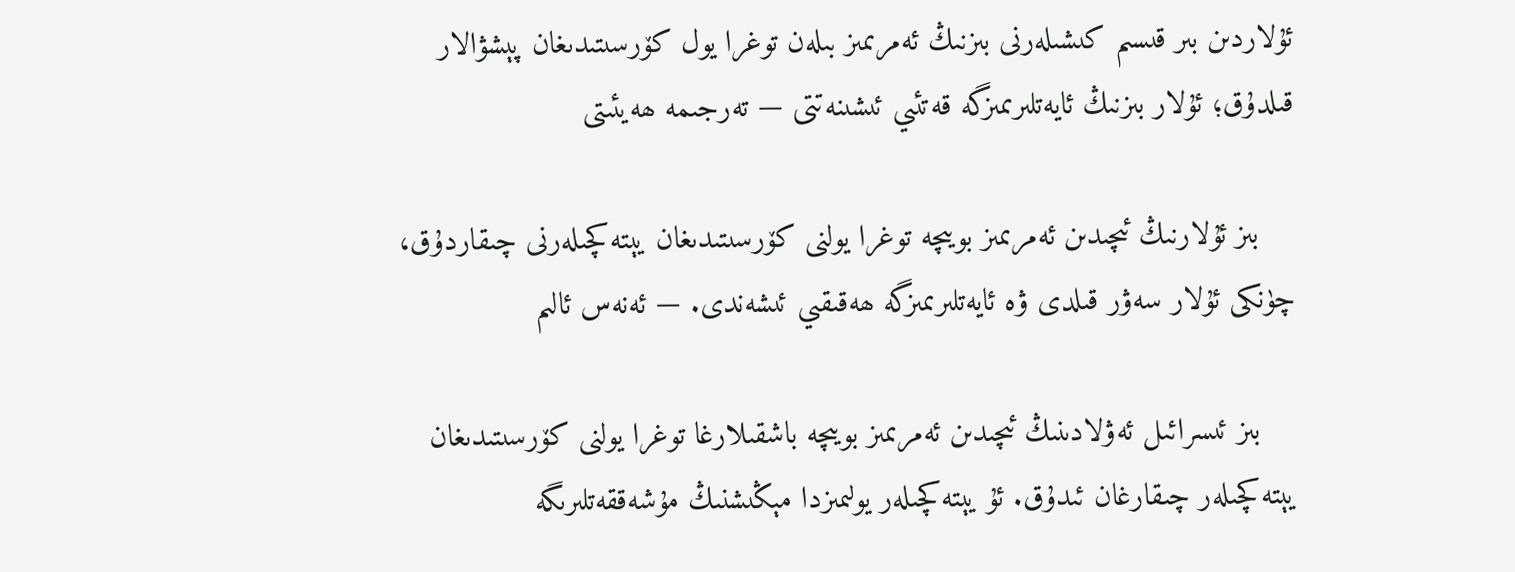ئۇلاردىن بىر قىسىم كىشىلەرنى بىزنىڭ ئەمرىمىز بىلەن توغرا يول كۆرسىتىدىغان پېشۋالار قىلدۇق؛ ئۇلار بىزنىڭ ئايەتلىرىمىزگە قەتئىي ئىشىنەتتى — تەرجىمە ھەيئىتى

    بىز ئۇلارنىڭ ئىچىدىن ئەمرىمىز بويىچە توغرا يولنى كۆرسىتىدىغان يېتەكچىلەرنى چىقاردۇق، چۈنكى ئۇلار سەۋر قىلدى ۋە ئايەتلىرىمىزگە ھەقىقىي ئىشەندى. — ئەنەس ئالىم

    بىز ئىسرائىل ئەۋلادىنىڭ ئىچىدىن ئەمرىمىز بويىچە باشقىلارغا توغرا يولنى كۆرسىتىدىغان يېتەكچىلەر چىقارغان ئىدۇق. ئۇ يېتەكچىلەر يولىمىزدا مېڭىشنىڭ مۇشەققەتلىرىگە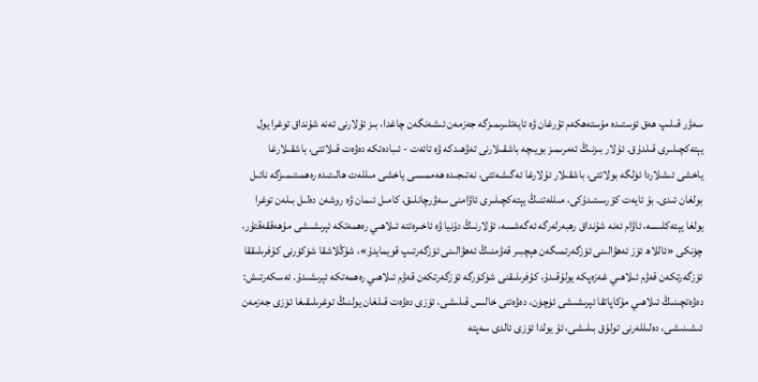سەۋر قىلىپ ھەق ئۈستىدە مۇستەھكەم تۇرغان ۋە ئايەتلىرىمىزگە جەزمەن ئىشەنگەن چاغدا، بىز ئۇلارنى ئەنە شۇنداق توغرا يول يېتەكچىلىرى قىلدۇق. ئۇلار بىزنىڭ ئەمرىمىز بويىچە باشقىلارنى تەۋھىدكە ۋە تائەت - ئىبادەتكە دەۋەت قىلاتتى، باشقىلارغا ياخشى ئىشلاردا ئۈلگە بولاتتى، باشقىلار ئۇلارغا ئەگىشەتتى، نەتىجىدە ھەممىسى ياخشى مىللەت ھالىتىدە رەھمىتىمىزگە نائىل بولغان ئىدى. بۇ ئايەت كۆرسىتىدۇكى، مىللەتنىڭ يېتەكچىلىرى ئاۋامنى سەۋرچانلىق، كامىل ئىمان ۋە روشەن دەلىل بىلەن توغرا يولغا يېتەكلىسە، ئاۋام ئەنە شۇنداق رھبەرلەرگە ئەگەشسە، ئۇلارنىڭ دۇنيا ۋە ئاخىرەتتە ئىلاھىي رەھمەتكە ئېرىشىشى مۇھەققەقتۇر، چۈنكى «ئاللاھ ئۆز ئەھۋالىنى ئۆزگەرتمىگەن ھېچبىر قەۋمنىڭ ئەھۋالىنى ئۆزگەرتىپ قويمايدۇ»، شۇڭلاشقا شۈكۈرنى كۇفرىلىققا ئۆزگەرتكەن قەۋم ئىلاھىي غەزەپكە يولۇقىدۇ، كۇفرىلىقنى شۈكۈرگە ئۆزگەرتكەن قەۋم ئىلاھىي رەھمەتكە ئېرىشىدۇ. ئەسكەرتىش: دەۋەتچىنىڭ ئىلاھىي مۇكاپاتقا ئېرىشىشى ئۈچۈن، دەۋەتنى خالىس قىلىشى، ئۆزى دەۋەت قىلغان يولنىڭ توغرىلىقىغا ئۆزى جەزمەن ئىشىنىشى، دەلىللەرنى تولۇق بىلىشى، ئۇ يولدا ئۆزى ئالدى سەپتە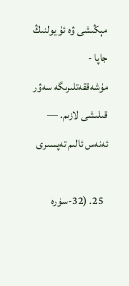مېڭىشى ۋە ئۇ يولنىڭ جاپا - مۇشەققەتلىرىگە سەۋر قىلىشى لازىم. — ئەنەس ئالىم تەپسىرى

  25. (32-سۈرە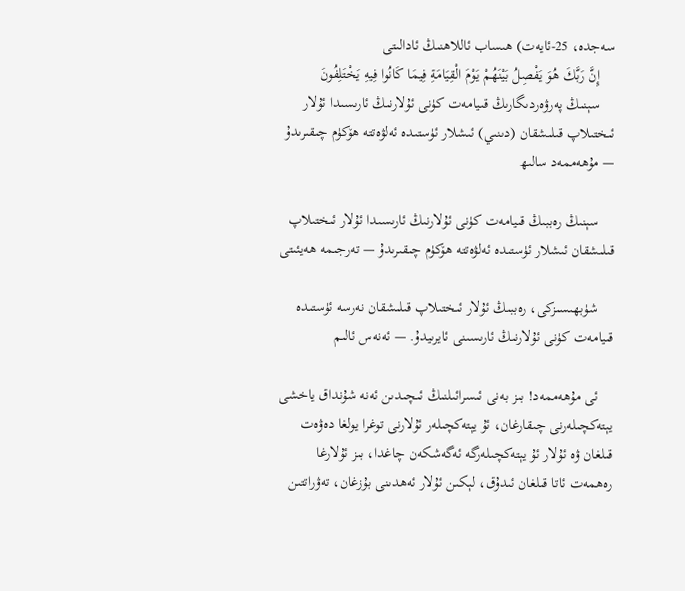سەجدە، 25-ئايەت) ھىساب ئاللاھنىڭ ئادالىتى
    إِنَّ رَبَّكَ هُوَ يَفْصِلُ بَيْنَهُمْ يَوْمَ الْقِيَامَةِ فِيمَا كَانُوا فِيهِ يَخْتَلِفُونَ
    سېنىڭ پەرۋەردىگارىڭ قىيامەت كۈنى ئۇلارنىڭ ئارىسىدا ئۇلار ئىختىلاپ قىلىشقان (دىنىي) ئىشلار ئۈستىدە ئەلۋەتتە ھۆكۈم چىقىرىدۇ — مۇھەممەد سالىھ

    سېنىڭ رەببىڭ قىيامەت كۈنى ئۇلارنىڭ ئارىسىدا ئۇلار ئىختىلاپ قىلىشقان ئىشلار ئۈستىدە ئەلۋەتتە ھۆكۈم چىقىرىدۇ — تەرجىمە ھەيئىتى

    شۈبھىسىزكى، رەببىڭ ئۇلار ئىختىلاپ قىلىشقان نەرسە ئۈستىدە قىيامەت كۈنى ئۇلارنىڭ ئارىسىنى ئايرىيدۇ. — ئەنەس ئالىم

    ئى مۇھەممەد! بىز بەنى ئىسرائىلنىڭ ئىچىدىن ئەنە شۇنداق ياخشى يېتەكچىلەرنى چىقارغان، ئۇ يېتەكچىلەر ئۇلارنى توغرا يولغا دەۋەت قىلغان ۋە ئۇلار ئۇ يېتەكچىلەرگە ئەگەشكەن چاغدا، بىز ئۇلارغا رەھمەت ئاتا قىلغان ئىدۇق، لېكىن ئۇلار ئەھدىنى بۇزغان، تەۋراتتىن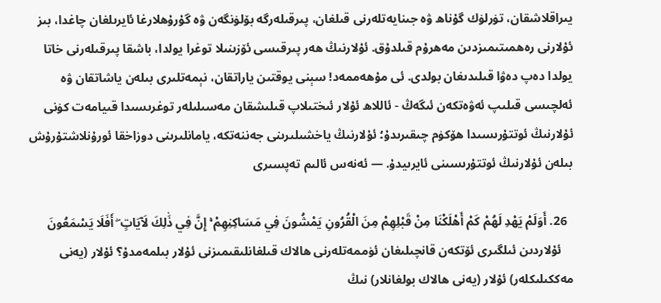يىراقلاشقان، تۈرلۈك گۇناھ ۋە جىنايەتلەرنى قىلغان، پىرقىلەرگە بۆلۈنگەن ۋە گۇرۇھلارغا ئايرىلغان چاغدا، بىز ئۇلارنى رەھمىتىمىزدىن مەھرۇم قىلدۇق. ئۇلارنىڭ ھەر پىرقىسى ئۆزىنىلا توغرا يولدا، باشقا پىرقىلەرنى خاتا يولدا دەپ دەۋا قىلىدىغان بولدى. ئى مۇھەممەد! سېنى يوقتىن ياراتقان، نېمەتلىرى بىلەن ياشاتقان ۋە ئەلچىسى قىلىپ ئەۋەتكەن ئىگەڭ - ئاللاھ ئۇلار ئىختىلاپ قىلىشقان مەسىلىلەر توغرىسىدا قىيامەت كۈنى ئۇلارنىڭ ئوتتۇرىسىدا ھۆكۈم چىقىرىدۇ؛ ئۇلارنىڭ ياخشىلىرىنى جەننەتكە، يامانلىرىنى دوزاخقا ئورۇنلاشتۇرۇش بىلەن ئۇلارنىڭ ئوتتۇرىسىنى ئايرىيدۇ. — ئەنەس ئالىم تەپسىرى

  26. أَوَلَمْ يَهْدِ لَهُمْ كَمْ أَهْلَكْنَا مِنْ قَبْلِهِمْ مِنَ الْقُرُونِ يَمْشُونَ فِي مَسَاكِنِهِمْ ۚ إِنَّ فِي ذَٰلِكَ لَآيَاتٍ ۖ أَفَلَا يَسْمَعُونَ
    ئۇلاردىن ئىلگىرى ئۆتكەن قانچىلىغان ئۈممەتلەرنى ھالاك قىلغانلىقىمىزنى ئۇلار بىلمەمدۇ؟ ئۇلار (يەنى مەككىلىكلەر) ئۇلار (يەنى ھالاك بولغانلار) نىڭ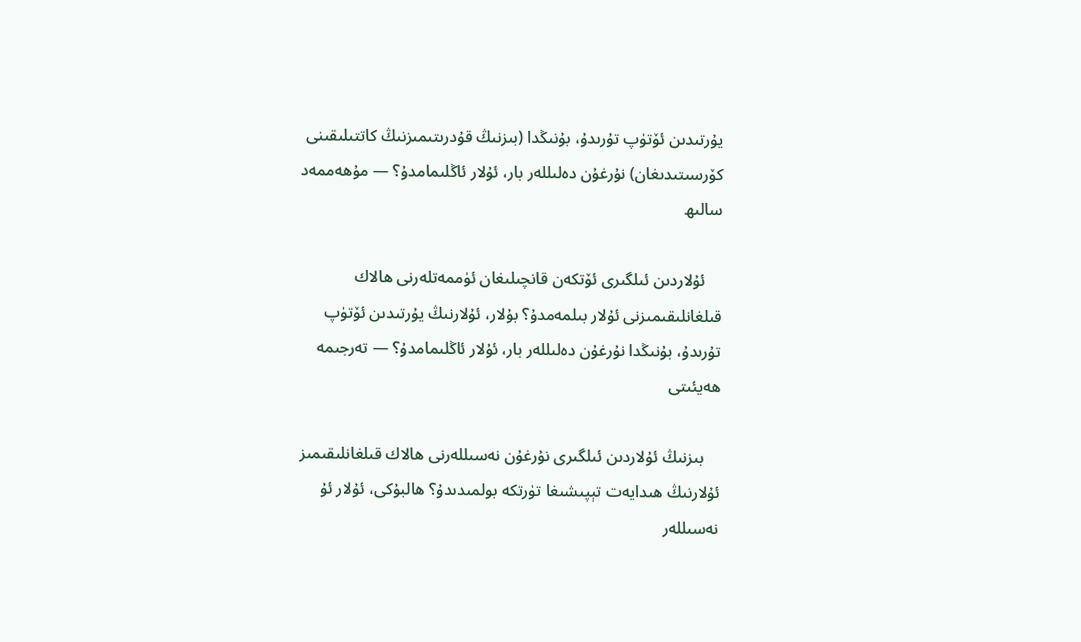يۇرتىدىن ئۆتۈپ تۇرىدۇ، بۇنىڭدا (بىزنىڭ قۇدرىتىمىزنىڭ كاتتىلىقىنى كۆرسىتىدىغان) نۇرغۇن دەلىللەر بار، ئۇلار ئاڭلىمامدۇ؟ — مۇھەممەد سالىھ

    ئۇلاردىن ئىلگىرى ئۆتكەن قانچىلىغان ئۈممەتلەرنى ھالاك قىلغانلىقىمىزنى ئۇلار بىلمەمدۇ؟ بۇلار، ئۇلارنىڭ يۇرتىدىن ئۆتۈپ تۇرىدۇ، بۇنىڭدا نۇرغۇن دەلىللەر بار، ئۇلار ئاڭلىمامدۇ؟ — تەرجىمە ھەيئىتى

    بىزنىڭ ئۇلاردىن ئىلگىرى نۇرغۇن نەسىللەرنى ھالاك قىلغانلىقىمىز ئۇلارنىڭ ھىدايەت تېپىشىغا تۈرتكە بولمىدىدۇ؟ ھالبۇكى، ئۇلار ئۇ نەسىللەر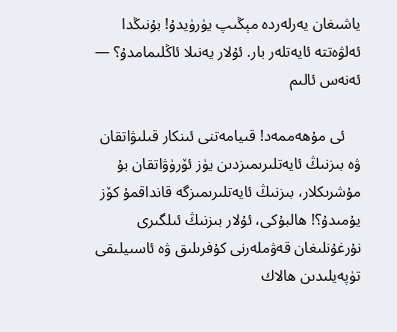ياشىغان يەرلەردە مېڭىپ يۈرۈيدۇ! بۇنىڭدا ئەلۋەتتە ئايەتلەر بار. ئۇلار يەنىلا ئاڭلىمامدۇ؟ — ئەنەس ئالىم

    ئى مۇھەممەد! قىيامەتنى ئىنكار قىلىۋاتقان ۋە بىزنىڭ ئايەتلىرىمىزدىن يۈز ئۆرۈۋاتقان بۇ مۇشرىكلار، بىزنىڭ ئايەتلىرىمىزگە قانداقمۇ كۆز يۇمىدۇ؟! ھالبۇكى، ئۇلار بىزنىڭ ئىلگىرى نۇرغۇنلىغان قەۋملەرنى كۇفرىلىق ۋە ئاسىيلىقى تۈپەيلىدىن ھالاك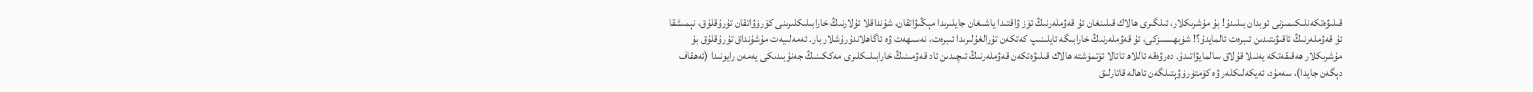قىلىۋەتكەنلىكىمىزنى ئوبدان بىلىدۇ! بۇ مۇشرىكلار، ئىلگىرى ھالاك قىلىنغان ئۇ قەۋملەرنىڭ ئۆز ۋاقتىدا ياشىغان جايلىرىدا مېڭىۋاتقان، شۇنداقلا ئۇلارنىڭ خارابىلىكلىرىنى كۆرۈۋاتقان تۇرۇقلۇق، نېمىشقا ئۇ قەۋملەرنىڭ ئاقىۋىتىدىن ئىبرەت ئالمايدۇ؟! شۈبھىسىزكى، ئۇ قەۋملەرنىڭ خارابىگە ئايلىنىپ كەتكەن تۇرالغۇلىرىدا ئىبرەت، نەسىھەت ۋە ئاگاھلاندۇرۇشلار بار. ئەمەلىيەت مۇشۇنداق تۇرۇقلۇق بۇ مۇشرىكلار ھەقىقەتكە يەنىلا قۇلاق سالمايۋاتىدۇ. دەرۋەقە ئاللاھ تائالا ئۆتمۈشتە ھالاك قىلىۋەتكەن قەۋملەرنىڭ ئىچىدىن ئاد قەۋمىنىڭ خارابىلىكلىرى مەككىنىڭ جەنۇبىدىكى يەمەن رايونىدا (ئەھقاف دېگەن جايدا)، سەمۇد، ئەيكەلىكلەر ۋە كۆمتۈرۈۋېتىلگەن ئاھالە قاتارلىق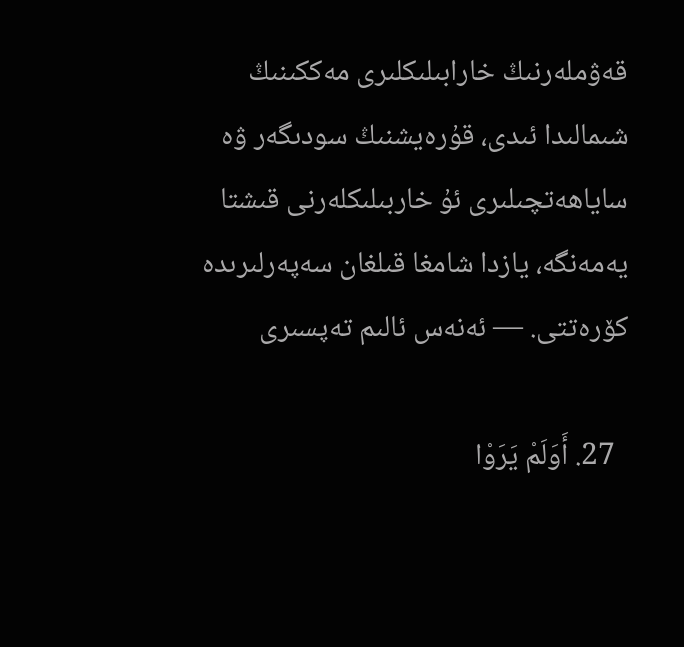قەۋملەرنىڭ خارابىلىكلىرى مەككىنىڭ شىمالىدا ئىدى، قۇرەيشنىڭ سودىگەر ۋە ساياھەتچىلىرى ئۇ خاربىلىكلەرنى قىشتا يەمەنگە، يازدا شامغا قىلغان سەپەرلىرىدە كۆرەتتى. — ئەنەس ئالىم تەپسىرى

  27. أَوَلَمْ يَرَوْا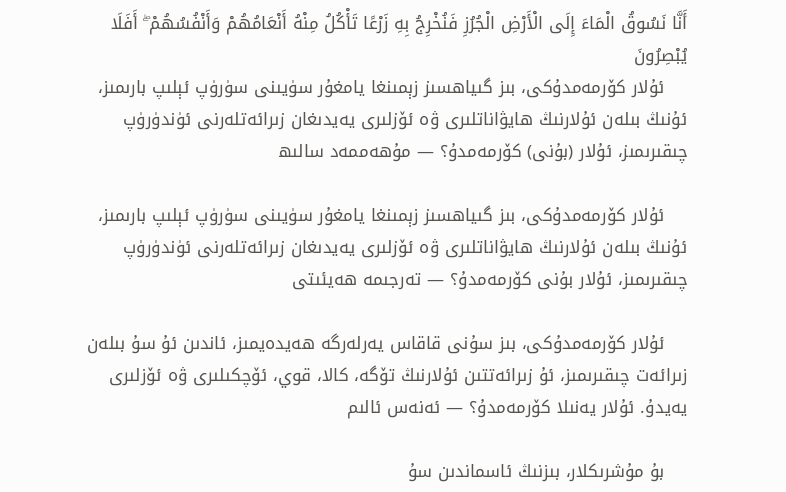أَنَّا نَسُوقُ الْمَاءَ إِلَى الْأَرْضِ الْجُرُزِ فَنُخْرِجُ بِهِ زَرْعًا تَأْكُلُ مِنْهُ أَنْعَامُهُمْ وَأَنْفُسُهُمْ ۖ أَفَلَا يُبْصِرُونَ
    ئۇلار كۆرمەمدۇكى، بىز گىياھسىز زېمىنغا يامغۇر سۈيىنى سۈرۈپ ئېلىپ بارىمىز، ئۇنىڭ بىلەن ئۇلارنىڭ ھايۋاناتلىرى ۋە ئۆزلىرى يەيدىغان زىرائەتلەرنى ئۈندۈرۈپ چىقىرىمىز، ئۇلار (بۇنى) كۆرمەمدۇ؟ — مۇھەممەد سالىھ

    ئۇلار كۆرمەمدۇكى، بىز گىياھسىز زېمىنغا يامغۇر سۈيىنى سۈرۈپ ئېلىپ بارىمىز، ئۇنىڭ بىلەن ئۇلارنىڭ ھايۋاناتلىرى ۋە ئۆزلىرى يەيدىغان زىرائەتلەرنى ئۈندۈرۈپ چىقىرىمىز، ئۇلار بۇنى كۆرمەمدۇ؟ — تەرجىمە ھەيئىتى

    ئۇلار كۆرمەمدۇكى، بىز سۇنى قاقاس يەرلەرگە ھەيدەيمىز، ئاندىن ئۇ سۇ بىلەن زىرائەت چىقىرىمىز، ئۇ زىرائەتتىن ئۇلارنىڭ تۆگە، كالا، قوي، ئۆچكىلىرى ۋە ئۆزلىرى يەيدۇ. ئۇلار يەنىلا كۆرمەمدۇ؟ — ئەنەس ئالىم

    بۇ مۇشرىكلار، بىزنىڭ ئاسماندىن سۇ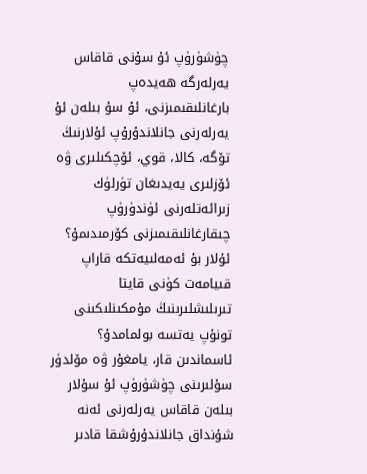چۈشۈرۈپ ئۇ سۇنى قاقاس يەرلەرگە ھەيدەپ بارغانلىقىمىزنى، ئۇ سۇ بىلەن ئۇ يەرلەرنى جانلاندۇرۇپ ئۇلارنىڭ تۆگە، كالا، قوي، ئۆچكىلىرى ۋە ئۆزلىرى يەيدىغان تۈرلۈك زىرائەتلەرنى ئۈندۈرۈپ چىقارغانلىقىمىزنى كۆرمىدىمۇ؟ ئۇلار بۇ ئەمەلىيەتكە قاراپ قىيامەت كۈنى قايتا تىرىلىشلىرىنىڭ مۇمكىنلىكىنى تونۇپ يەتسە بولمامدۇ؟ ئاسماندىن قار، يامغۇر ۋە مۆلدۈر سۇلىرىنى چۈشۈرۈپ ئۇ سۇلار بىلەن قاقاس يەرلەرنى ئەنە شۇنداق جانلاندۇرۇشقا قادىر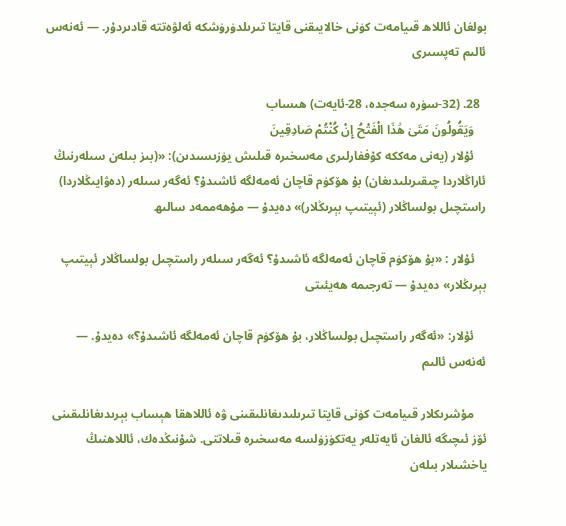بولغان ئاللاھ قىيامەت كۈنى خالايىقنى قايتا تىرىلدۈرۈشكە ئەلۋەتتە قادىردۇر. — ئەنەس ئالىم تەپسىرى

  28. (32-سۈرە سەجدە، 28-ئايەت) ھىساب
    وَيَقُولُونَ مَتَىٰ هَٰذَا الْفَتْحُ إِنْ كُنْتُمْ صَادِقِينَ
    ئۇلار (يەنى مەككە كۇففارلىرى مەسخىرە قىلىش يۈزىسىدىن): «(بىز بىلەن سىلەرنىڭ ئاراڭلاردا چىقىرىلىدىغان) بۇ ھۆكۈم قاچان ئەمەلگە ئاشىدۇ؟ ئەگەر سىلەر (دەۋايىڭلاردا) راستچىل بولساڭلار (ئېيتىپ بېرىڭلار)» دەيدۇ — مۇھەممەد سالىھ

    ئۇلار : «بۇ ھۆكۈم قاچان ئەمەلگە ئاشىدۇ؟ ئەگەر سىلەر راستچىل بولساڭلار ئېيتىپ بېرىڭلار» دەيدۇ — تەرجىمە ھەيئىتى

    ئۇلار: «ئەگەر راستچىل بولساڭلار، بۇ ھۆكۈم قاچان ئەمەلگە ئاشىدۇ؟» دەيدۇ. — ئەنەس ئالىم

    مۇشرىكلار قىيامەت كۈنى قايتا تىرىلىدىغانلىقىنى ۋە ئاللاھقا ھېساب بېرىدىغانلىقىنى ئۆز ئىچىگە ئالغان ئايەتلەر يەتكۈزۈلسە مەسخىرە قىلاتتى. شۇنىڭدەك، ئاللاھنىڭ ياخشىلار بىلەن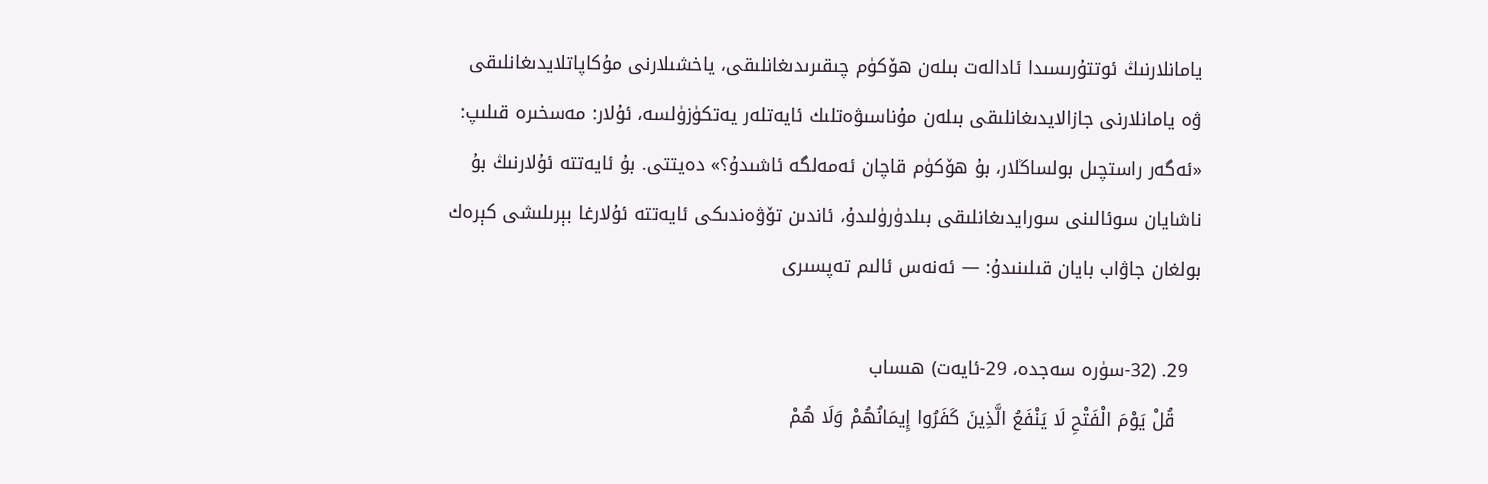يامانلارنىڭ ئوتتۇرىسىدا ئادالەت بىلەن ھۆكۈم چىقىرىدىغانلىقى، ياخشىلارنى مۇكاپاتلايدىغانلىقى ۋە يامانلارنى جازالايدىغانلىقى بىلەن مۇناسىۋەتلىك ئايەتلەر يەتكۈزۈلسە، ئۇلار: مەسخىرە قىلىپ: «ئەگەر راستچىل بولساڭلار، بۇ ھۆكۈم قاچان ئەمەلگە ئاشىدۇ؟» دەيتتى. بۇ ئايەتتە ئۇلارنىڭ بۇ ناشايان سوئالىنى سورايدىغانلىقى بىلدۈرۈلىدۇ، ئاندىن تۆۋەندىكى ئايەتتە ئۇلارغا بېرىلىشى كېرەك بولغان جاۋاب بايان قىلىنىدۇ: — ئەنەس ئالىم تەپسىرى

  29. (32-سۈرە سەجدە، 29-ئايەت) ھىساب
    قُلْ يَوْمَ الْفَتْحِ لَا يَنْفَعُ الَّذِينَ كَفَرُوا إِيمَانُهُمْ وَلَا هُمْ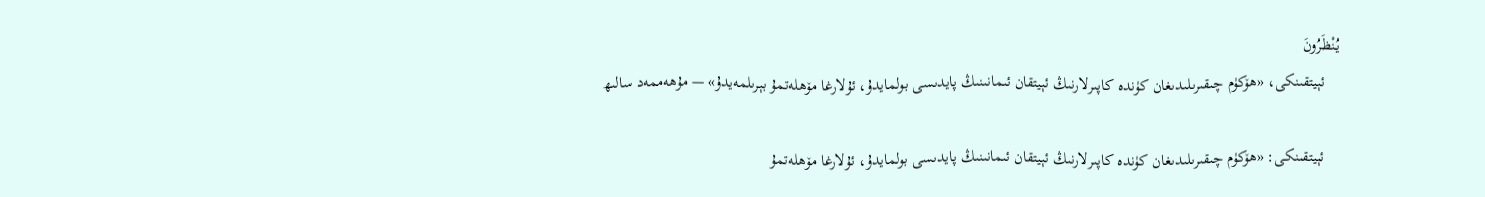يُنْظَرُونَ
    ئېيتقىنكى، «ھۆكۈم چىقىرىلىدىغان كۈندە كاپىرلارنىڭ ئېيتقان ئىمانىنىڭ پايدىسى بولمايدۇ، ئۇلارغا مۆھلەتمۇ بېرىلمەيدۇ» — مۇھەممەد سالىھ

    ئېيتقىنكى: «ھۆكۈم چىقىرىلىدىغان كۈندە كاپىرلارنىڭ ئېيتقان ئىمانىنىڭ پايدىسى بولمايدۇ، ئۇلارغا مۆھلەتمۇ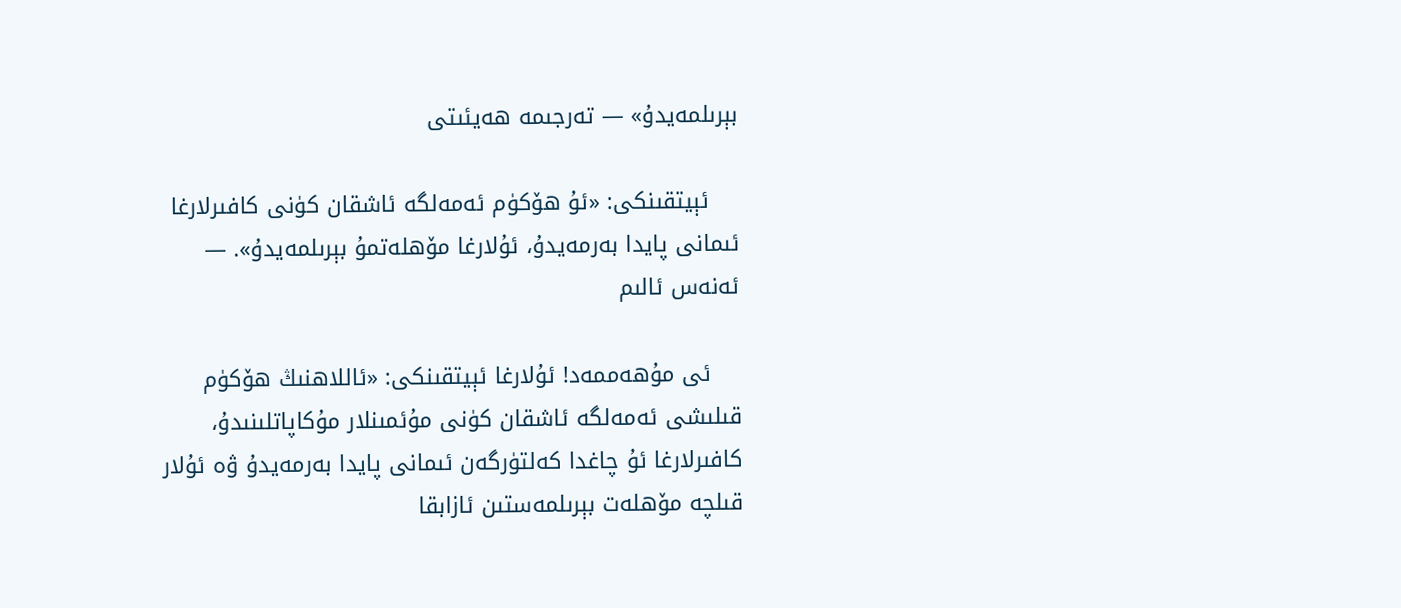بېرىلمەيدۇ» — تەرجىمە ھەيئىتى

    ئېيتقىنكى: «ئۇ ھۆكۈم ئەمەلگە ئاشقان كۈنى كافىرلارغا ئىمانى پايدا بەرمەيدۇ، ئۇلارغا مۆھلەتمۇ بېرىلمەيدۇ». — ئەنەس ئالىم

    ئى مۇھەممەد! ئۇلارغا ئېيتقىنكى: «ئاللاھنىڭ ھۆكۈم قىلىشى ئەمەلگە ئاشقان كۈنى مۇئمىنلار مۇكاپاتلىنىدۇ، كافىرلارغا ئۇ چاغدا كەلتۈرگەن ئىمانى پايدا بەرمەيدۇ ۋە ئۇلار قىلچە مۆھلەت بېرىلمەستىن ئازابقا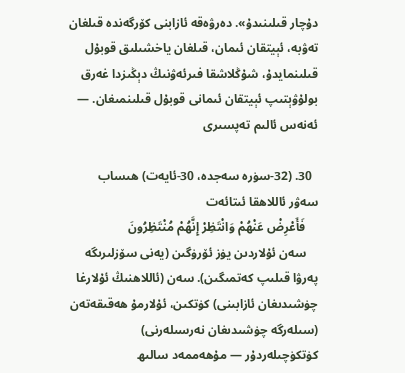دۇچار قىلىنىدۇ». دەرۋەقە ئازابنى كۆرگەندە قىلغان تەۋبە، ئېيتقان ئىمان، قىلغان ياخشىلىق قوبۇل قىلىنمايدۇ، شۇڭلاشقا فىرئەۋنىڭ دېڭىزدا غەرق بولۇۋېتىپ ئېيتقان ئىمانى قوبۇل قىلىنمىغان. — ئەنەس ئالىم تەپسىرى

  30. (32-سۈرە سەجدە، 30-ئايەت) ھىساب سەۋر ئاللاھقا ئىتائەت
    فَأَعْرِضْ عَنْهُمْ وَانْتَظِرْ إِنَّهُمْ مُنْتَظِرُونَ
    سەن ئۇلاردىن يۈز ئۆرۈگىن (يەنى سۆزلىرىگە پەرۋا قىلىپ كەتمىگىن). سەن (ئاللاھنىڭ ئۇلارغا چۈشىدىغان ئازابىنى) كۈتكىن، ئۇلارمۇ ھەقىقەتەن (سىلەرگە چۈشىدىغان نەرسىلەرنى) كۈتكۈچىلەردۇر — مۇھەممەد سالىھ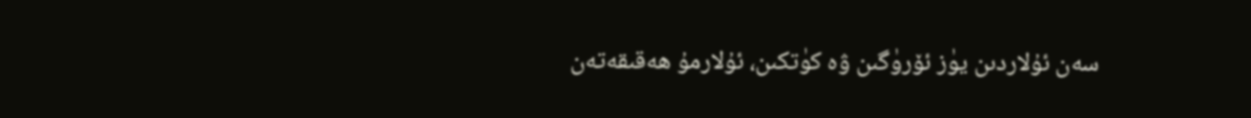سەن ئۇلاردىن يۈز ئۆرۈگىن ۋە كۈتكىن، ئۇلارمۇ ھەقىقەتەن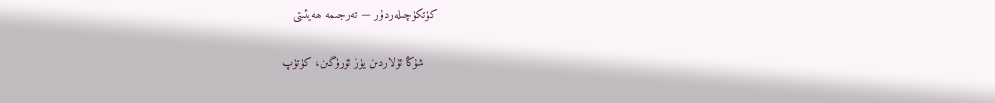كۈتكۈچىلەردۇر — تەرجىمە ھەيئىتى

    شۇڭا ئۇلاردىن يۈز ئۆرۈگىن، كۈتۈپ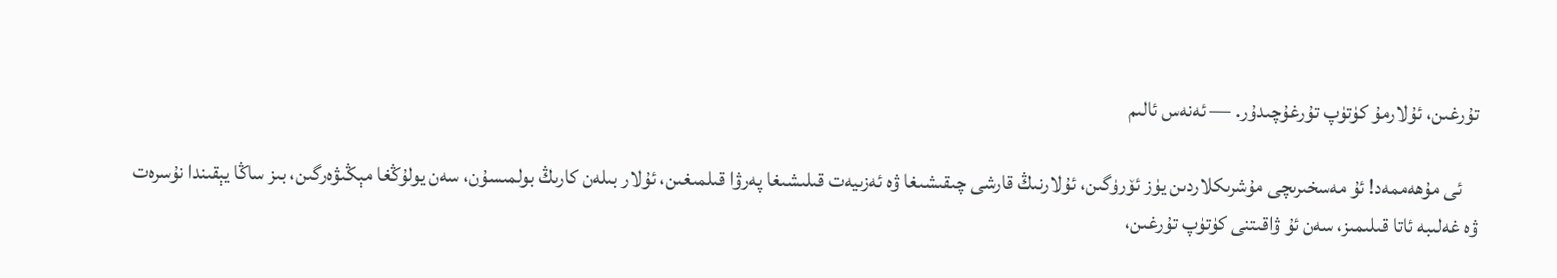تۇرغىن، ئۇلارمۇ كۈتۈپ تۇرغۇچىدۇر. — ئەنەس ئالىم

    ئى مۇھەممەد! ئۇ مەسخىرىچى مۇشرىكلاردىن يۈز ئۆرۈگىن، ئۇلارنىڭ قارشى چىقىشىغا ۋە ئەزىيەت قىلىشىغا پەرۋا قىلمىغىن، ئۇلار بىلەن كارىڭ بولمىسۇن، سەن يولۇڭغا مېڭىۋەرگىن، بىز ساڭا يېقىندا نۇسرەت ۋە غەلىبە ئاتا قىلىمىز، سەن ئۇ ۋاقىتنى كۈتۈپ تۇرغىن،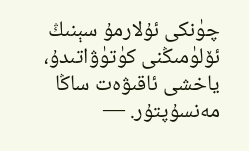چۈنكى ئۇلارمۇ سېنىڭ ئۆلۈمىڭنى كۈتۈۋاتىدۇ، ياخشى ئاقىۋەت ساڭا مەنسۇپتۇر. —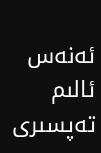ئەنەس ئالىم تەپسىرى